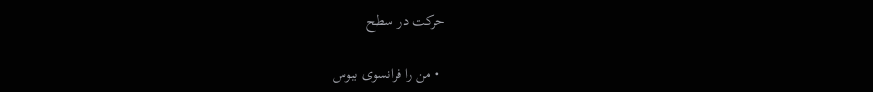حرکت در سطح

  • من را فرانسوی ببوس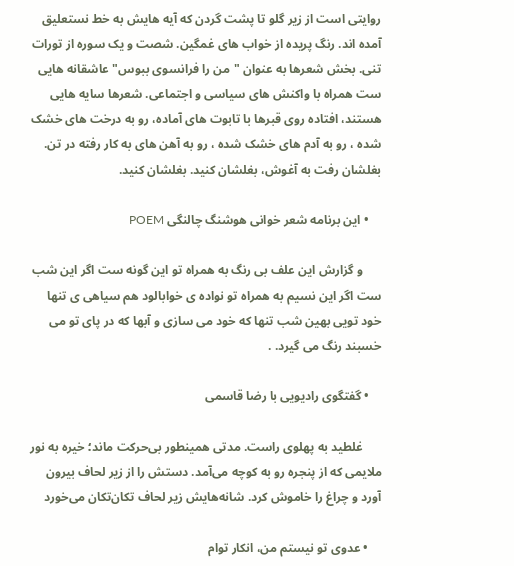روايتی است از زير گلو تا پشت گردن که آيه هايش به خط نستعليق آمده اند. رنگ پريده از خواب های غمگين. شصت و يک سوره از تورات تنی. بخش شعرها به عنوان "من را فرانسوی ببوس" عاشقانه هايى ست همراه با واکنش های سياسی و اجتماعی. شعرها سايه هايی هستند، افتاده روی قبرها با تابوت های آماده، رو به درخت های خشک شده ، رو به آدم های خشک شده ، رو به آهن های به کار رفته در تن. بغلشان رفت به آغوش، بغلشان کنيد. بغلشان کنيد.

    • این برنامه شعر خوانی هوشنگ چالنگی POEM

      و گزارش این علف بی رنگ به همراه تو این گونه ست اگر این شب ست اگر این نسیم به همراه تو نواده ی خوابالود هم سیاهی ی تنها خود تویی بهین شب تنها که خود می سازی و آبها که در پای تو می خسبند رنگ می گیرد. .

    • گفتگوی رادیویی با رضا قاسمی

      غلطید به پهلوی راست. مدتی همینطور بی‌حرکت ماند؛ خیره به نور ملایمی که از پنجره رو به کوچه می‌آمد. دستش را از زیر لحاف بیرون آورد و چراغ را خاموش کرد. شانه‌هایش زیر لحاف تکان‌تکان می‌خورد

    • عدوی تو نیستم من، انکار توام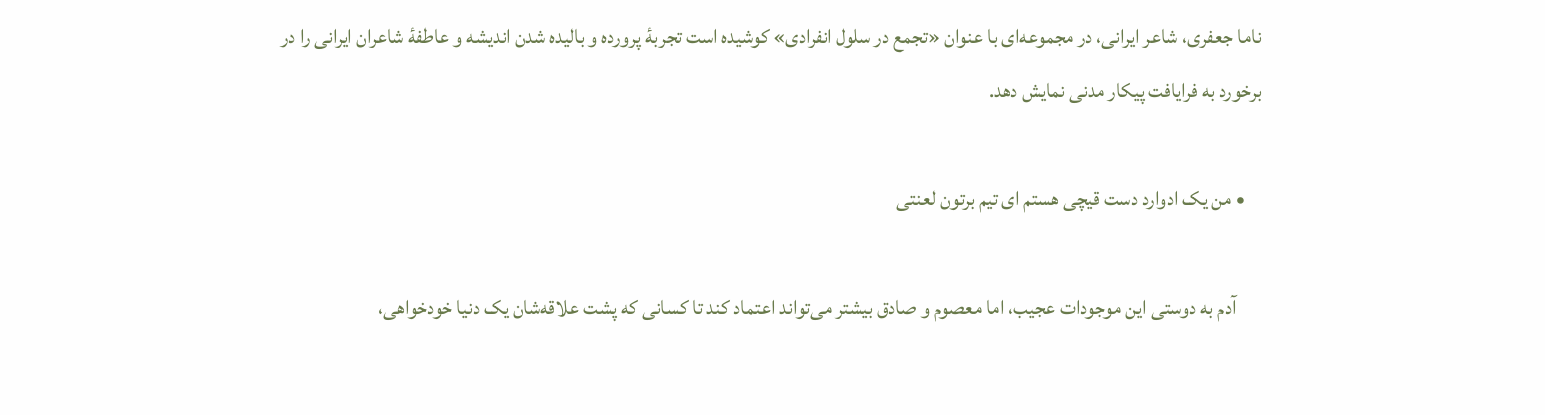ناما جعفری، شاعر ایرانی، در مجموعه‌ای با عنوان «تجمع در سلول انفرادی» کوشیده است تجربۀ پرورده و بالیده شدن اندیشه و عاطفۀ شاعران ایرانی را در برخورد به فرایافت پیکار مدنی نمایش دهد.

    • من یک ادوارد دست قیچی هستم ای تیم برتون لعنتی

      آدم به دوستی این موجودات عجیب، اما معصوم و صادق بیشتر می‌تواند اعتماد کند تا کسانی که پشت علاقه‌شان یک دنیا خودخواهی،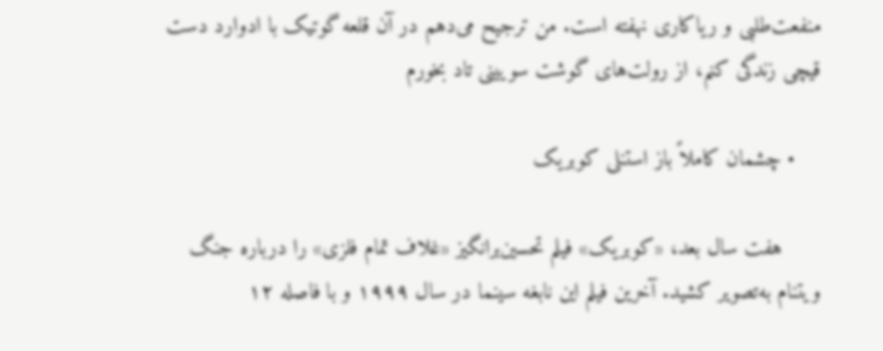منفعت‌طلبی و ریاکاری نهفته است. من ترجیح می‌دهم در آن قلعه گوتیک با ادوارد دست قیچی زندگی کنم، از رولت‌های گوشت سویینی تاد بخورم

    • چشمان کاملاً باز استنلی کوبریک

      هفت سال بعد، «کوبریک» فیلم تحسین‌برانگیز «غلاف تمام فلزی» را درباره جنگ ویتنام به‌تصویر کشید. آخرین فیلم این نابغه سینما در سال ۱۹۹۹ و با فاصله ۱۲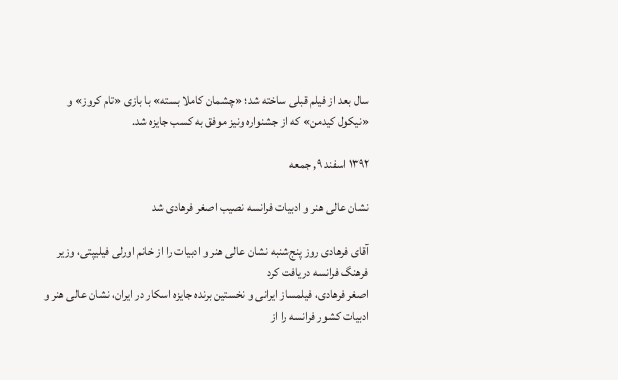سال بعد از فیلم قبلی ساخته شد؛ «چشمان کاملا بسته» با بازی «تام کروز» و «نیکول کیدمن» که از جشنواره ونیز موفق به کسب جایزه شد.

۱۳۹۲ اسفند ۹, جمعه

نشان عالی هنر و ادبیات فرانسه نصیب اصغر فرهادی شد

آقای فرهادی روز پنج‌شنبه نشان عالی هنر و ادبیات را از خانم اورلی فیلیپتی، وزیر فرهنگ فرانسه دریافت کرد
اصغر فرهادی، فیلمساز ایرانی و نخستین برنده جایزه اسکار در ایران، نشان عالی هنر و ادبیات کشور فرانسه را از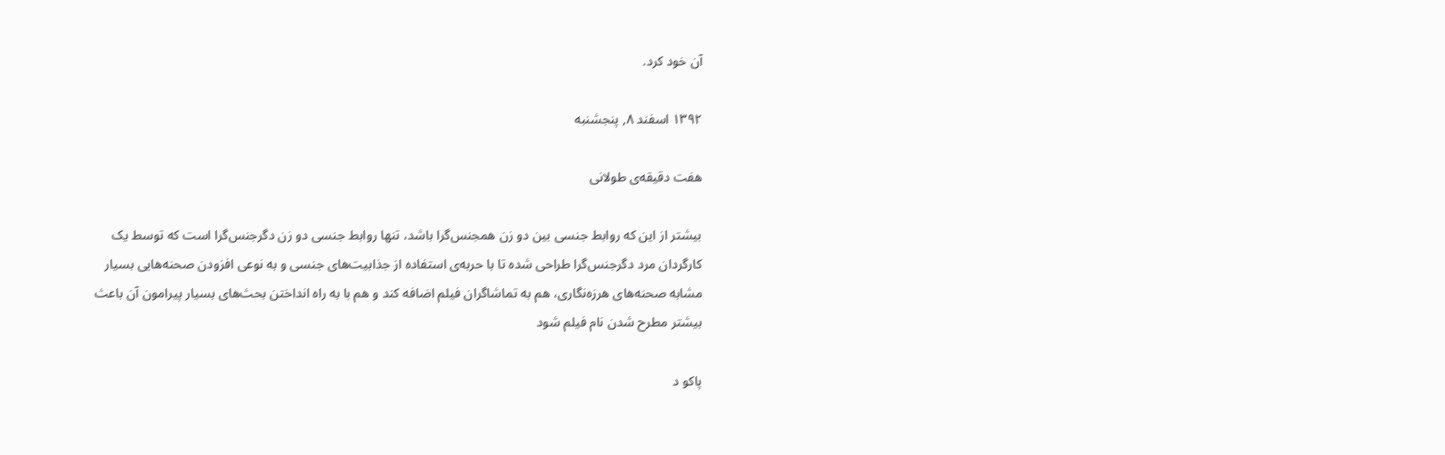آن خود کرد.

۱۳۹۲ اسفند ۸, پنجشنبه

هفت دقیقه‌ی طولانی

بیشتر از این که روابط جنسی بین دو زن همجنس‌گرا باشد، تنها روابط جنسی دو زن دگرجنس‌گرا است که توسط یک کارگردان مرد دگرجنس‌گرا طراحی شده تا با حربه‌ی استفاده از جذابیت‌های جنسی و به نوعی افزودن صحنه‌هایی بسیار مشابه صحنه‌های هرزه‌نگاری، هم به تماشاگران فیلم اضافه کند و هم با به راه انداختن بحث‌های بسیار پیرامون آن باعث بیشتر مطرح شدن نام فیلم شود

پاکو د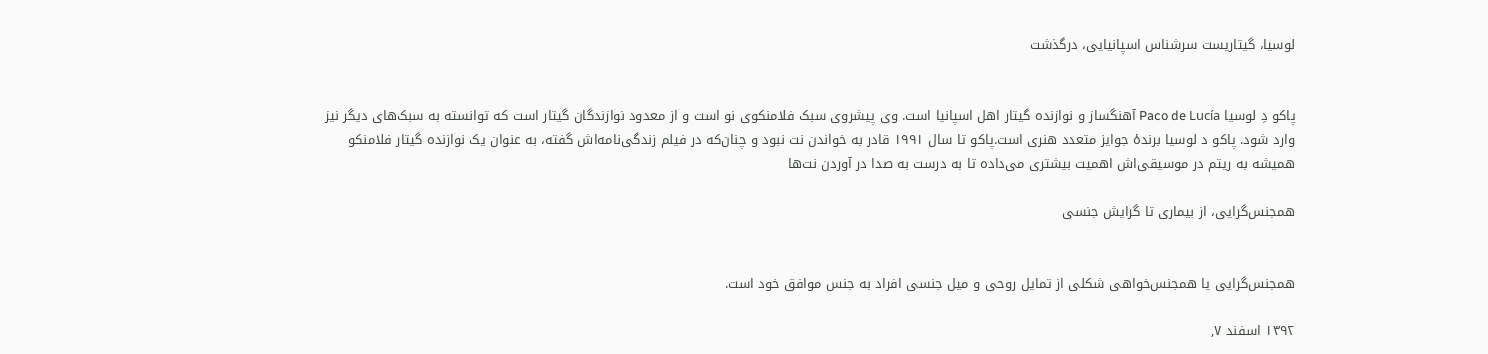لوسيا، گیتاریست سرشناس اسپانیایی،‌ درگذشت


پاکو دِ لوسیا Paco de Lucía آهنگساز و نوازنده گیتار اهل اسپانیا است. وی پیشروی سبک فلامنکوی نو است و از معدود نوازندگان گیتار است که توانسته به سبک‌های دیگر نیز وارد شود. پاکو د لوسیا برندهٔ جوایز متعدد هنری است.پاکو تا سال ۱۹۹۱ قادر به خواندن نت نبود و چنان‌که در فیلم زندگی‌نامه‌اش گفته، به عنوان یک نوازنده گیتار فلامنکو همیشه به ریتم در موسیقی‌اش اهمیت بیشتری می‌داده تا به درست به صدا در آوردن نت‌ها

همجنس‌گرایی، از بیماری تا گرایش جنسی


همجنس‌گرایی یا همجنس‌خواهی شکلی از تمایل روحی و میل جنسی افراد به جنس موافق خود است.

۱۳۹۲ اسفند ۷,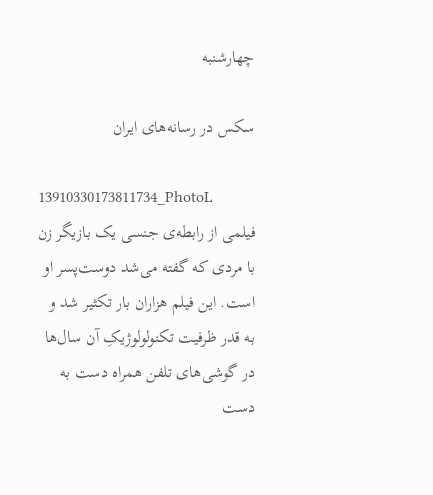چهارشنبه

سکس در رسانه‌های ایران

13910330173811734_PhotoL
فیلمی از رابطه‌ی جنسی یک بازیگر زن با مردی که گفته می‌شد دوست‌پسر او است. این فیلم‌ هزاران بار تکثیر شد و به قدر ظرفیت تکنولولوژیکِ آن سال‌ها در گوشی‌های تلفن همراه دست به دست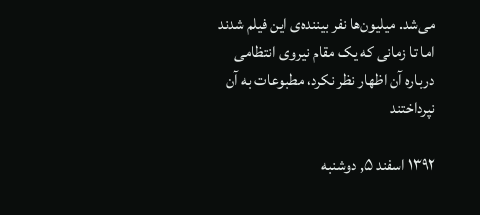می‌شد. میلیون‌ها نفر بیننده‌ی این فیلم شدند اما تا زمانی که یک مقام نیروی انتظامی درباره آن اظهار نظر نکرد، مطبوعات به آن نپرداختند

۱۳۹۲ اسفند ۵, دوشنبه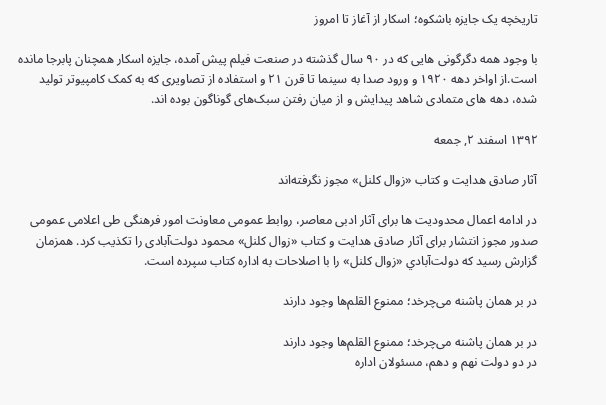تاریخچه یک جایزه باشکوه؛ اسکار از آغاز تا امروز

با وجود همه دگرگونی هایی که در ۹۰ سال گذشته در صنعت فیلم پیش آمده، جایزه اسکار همچنان پابرجا مانده است.از اواخر دهه ۱۹۲۰ و ورود صدا به سینما تا قرن ۲۱ و استفاده از تصاویری که به کمک کامپیوتر تولید شده، دهه های متمادی شاهد پیدایش و از میان رفتن سبک‌های گوناگون بوده اند.

۱۳۹۲ اسفند ۲, جمعه

آثار صادق هدایت و کتاب «زوال کلنل» مجوز نگرفته‌اند

در ادامه اعمال محدودیت ها برای آثار ادبی معاصر، روابط عمومی معاونت امور فرهنگی طی اعلامی عمومی صدور مجوز انتشار برای آثار صادق هدایت و کتاب «زوال کلنل» محمود دولت‌آبادی را تکذیب کرد. همزمان گزارش رسید که دولت‌آبادي «زوال كلنل» را با اصلاحات به اداره كتاب سپرده است.

در بر‌‌ همان پاشنه می‌چرخد؛ ممنوع القلم‌ها وجود دارند

در بر‌‌ همان پاشنه می‌چرخد؛ ممنوع القلم‌ها وجود دارند
در دو دولت نهم و دهم، مسئولان اداره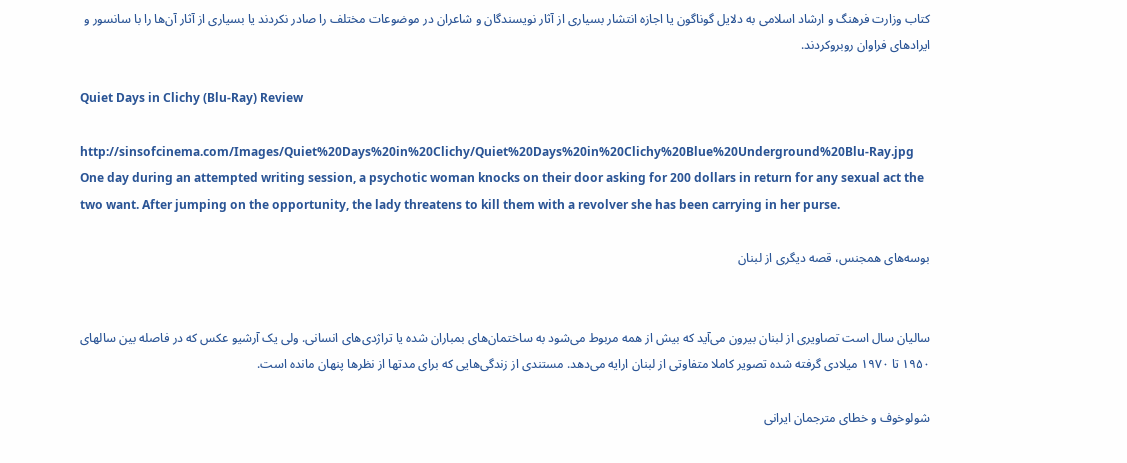کتاب وزارت فرهنگ و ارشاد اسلامی به دلایل گوناگون یا اجازه انتشار بسیاری از آثار نویسندگان و شاعران در موضوعات مختلف را صادر نکردند یا بسیاری از آثار آن‌ها را با سانسور و ایرادهای فراوان روبروکردند.

Quiet Days in Clichy (Blu-Ray) Review

http://sinsofcinema.com/Images/Quiet%20Days%20in%20Clichy/Quiet%20Days%20in%20Clichy%20Blue%20Underground%20Blu-Ray.jpg
One day during an attempted writing session, a psychotic woman knocks on their door asking for 200 dollars in return for any sexual act the two want. After jumping on the opportunity, the lady threatens to kill them with a revolver she has been carrying in her purse.

بوسه‌های همجنس، قصه دیگری از لبنان


سالیان سال است تصاویری از لبنان بیرون می‌آید که بیش از همه مربوط می‌شود به ساختمان‌های بمباران شده یا تراژدی‌های انسانی. ولی یک آرشیو عکس که در فاصله بین سالهای ۱۹۵۰ تا ۱۹۷۰ میلادی گرفته شده تصویر کاملا متفاوتی از لبنان ارایه می‌دهد. مستندی از زندگی‌هایی که برای مدتها از نظرها پنهان مانده است.

شولوخوف و خطای مترجمان ایرانی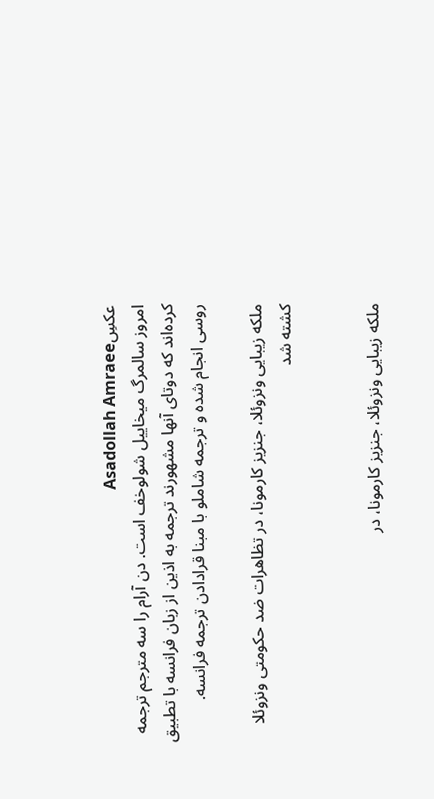عکسِAsadollah Amraee
امروز سالمرگ میخاییل شولوخف است. دن آرام را سه مترجم ترجمه کرده‌اند که دوتای آنها مشهورند ترجمه به اذین از زبان فرانسه با تطبیق روسی انجام شده و ترجمه شاملو با مبنا قرادادن ترجمه فرانسه.

ملکه زیبایی ونزوئلا، جنزیز کارمونا، در تظاهرات ضد حکومتی ونزوئلا کشته شد


ملکه زیبایی ونزوئلا، جنزیز کارمونا، در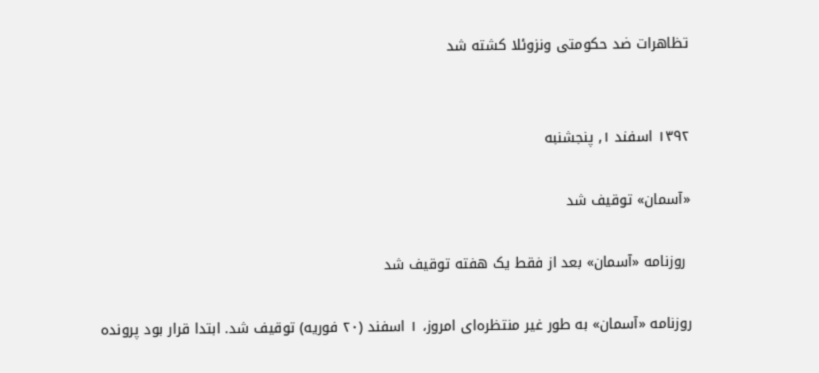تظاهرات ضد حکومتی ونزوئلا کشته شد


۱۳۹۲ اسفند ۱, پنجشنبه

«آسمان» توقیف شد

 روزنامه «آسمان» بعد از فقط یک هفته توقیف شد

روزنامه «آسمان» به طور غیر منتظره‌ای امروز، ۱ اسفند (۲۰ فوریه) توقیف شد. ابتدا قرار بود پرونده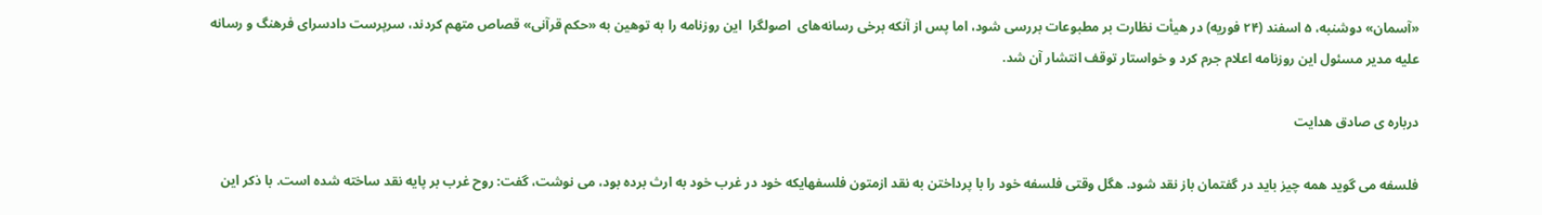«آسمان» دوشنبه، ۵ اسفند (۲۴ فوریه) در هیأت نظارت بر مطبوعات بررسی شود، اما پس از آنکه برخی رسانه‌های  اصولگرا  این روزنامه را به توهین به «حکم قرآنی» قصاص متهم کردند، سرپرست دادسرای فرهنگ و رسانه علیه مدیر مسئول این روزنامه اعلام جرم کرد و خواستار توقف انتشار آن شد.

درباره ی صادق هدایت

فلسفه می گوید همه چیز باید در گفتمان باز نقد شود. هگل وقتی فلسفه خود را با پرداختن به نقد ازمتون فلسفهایکه خود در غرب خود به ارث برده بود، می نوشت، گفت: روح غرب بر پایه نقد ساخته شده است. با ذکر این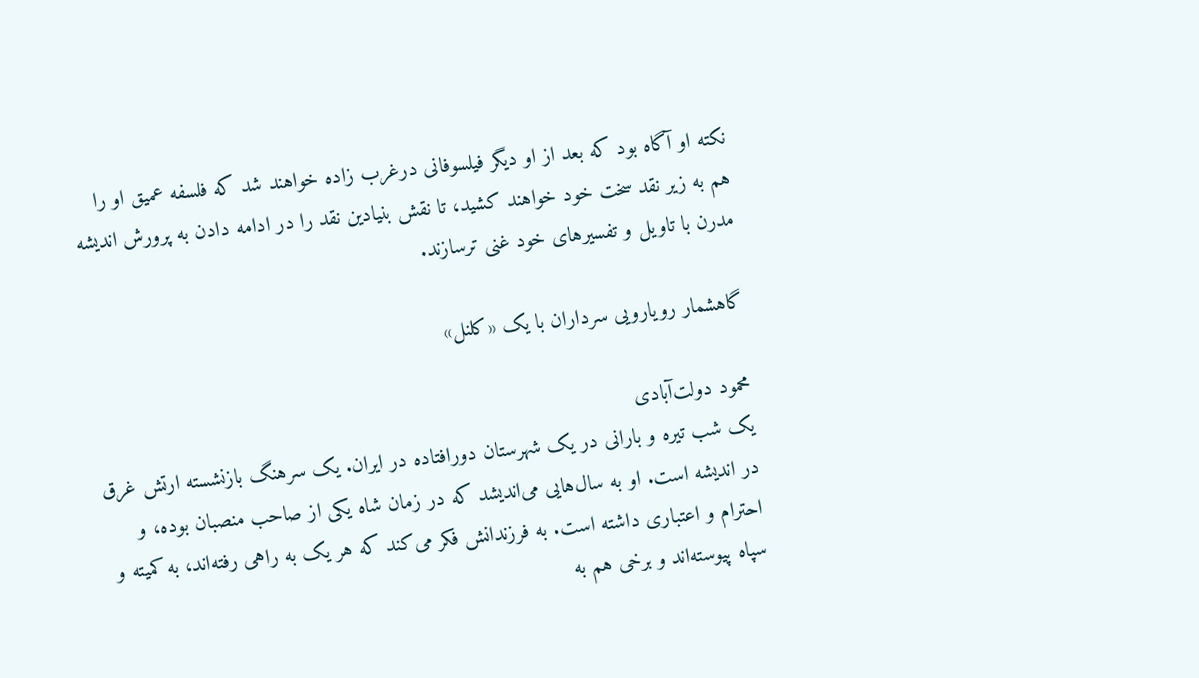نکته او آگاه بود که بعد از او دیگر فیلسوفانی درغرب زاده خواهند شد که فلسفه عمیق او را هم به زیر نقد سخت خود خواهند کشید، تا نقش بنیادین نقد را در ادامه دادن به پرورش اندیشه مدرن با تاویل و تفسیرهای خود غنی ترسازند.

گاهشمار رویارویی سرداران با یک «کلنل»

محمود دولت‌آبادی
یک شب تیره و بارانی در یک شهرستان دورافتاده در ایران. یک سرهنگ بازنشسته ارتش غرق در اندیشه است. او به سال‌هایی می‌اندیشد که در زمان شاه یکی از صاحب منصبان بوده، و احترام و اعتباری داشته است. به فرزندانش فکر می‌کند که هر یک به راهی رفته‌اند، به کمیته و سپاه پیوسته‌اند و برخی هم به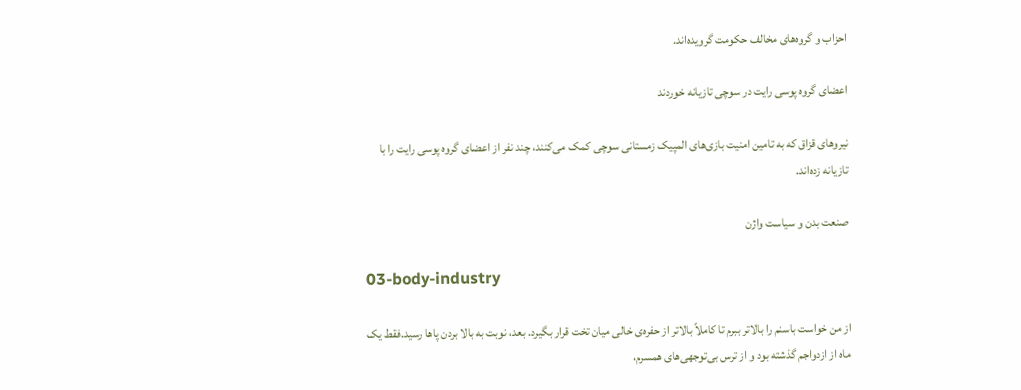احزاب و گروه‌های مخالف حکومت گرویده‌اند.

اعضای گروه پوسی رایت در سوچی تازیانه خوردند

نیروهای قزاق که به تامین امنیت بازی‌های المپیک زمستانی سوچی کمک می‌کنند، چند نفر از اعضای گروه پوسی رایت را با تازیانه زده‌اند.

صنعت بدن و سیاست واژن

03-body-industry

از من خواست باسنم را بالاتر ببرم تا کاملاً بالاتر از حفره‌ی خالی میان تخت قرار بگیرد. بعد، نوبت به بالا بردن پاها رسید.فقط یک ماه از ازدواجم گذشته بود و از ترس بی‌توجهی‌های همسرم،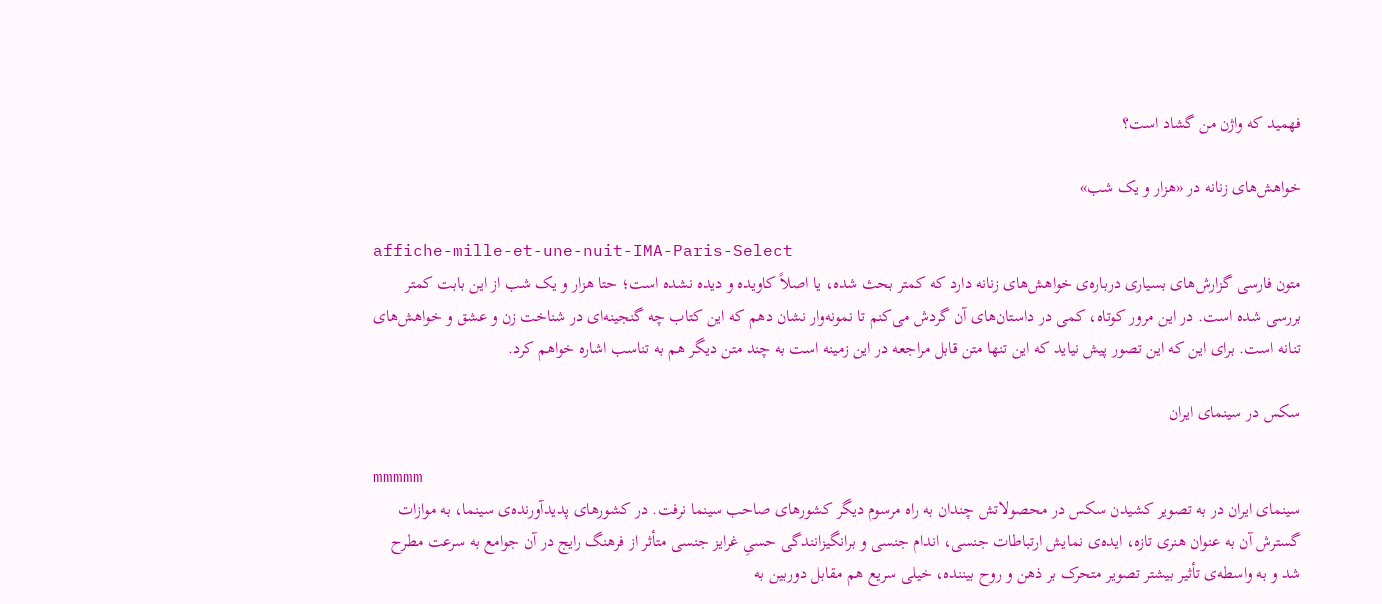فهمید که واژن من گشاد است؟

خواهش‌های زنانه در «هزار و یک شب»

affiche-mille-et-une-nuit-IMA-Paris-Select
متون فارسی گزارش‌های بسیاری درباره‌ی خواهش‌های زنانه دارد که کمتر بحث شده، یا اصلاً کاویده و دیده نشده است؛ حتا هزار و یک شب از این بابت کمتر بررسی شده است. در این مرور کوتاه، کمی در داستان‌های آن گردش می‌کنم تا نمونه‌وار نشان دهم که این کتاب چه گنجینه‌ای در شناخت زن و عشق و خواهش‌های تنانه است. برای این که این تصور پیش نیاید که این تنها متن قابل مراجعه در این زمینه است به چند متن دیگر هم به تناسب اشاره خواهم کرد.

سکس در سینمای ایران

mmmmm
سینمای ایران در به تصویر کشیدن سکس در محصولاتش چندان به راه مرسوم دیگر کشورهای صاحب سینما نرفت. در کشورهای پدیدآورنده‌ی سینما، به موازات گسترش آن به عنوان هنری تازه، ایده‌ی نمایش ارتباطات جنسی، اندام جنسی و برانگیزانندگی حسیِ غرایز جنسی متأثر از فرهنگ رایج در آن جوامع به سرعت مطرح شد و به واسطه‌ی تأثیر بیشتر تصویر متحرک بر ذهن و روح بیننده، خیلی سریع هم مقابل دوربین به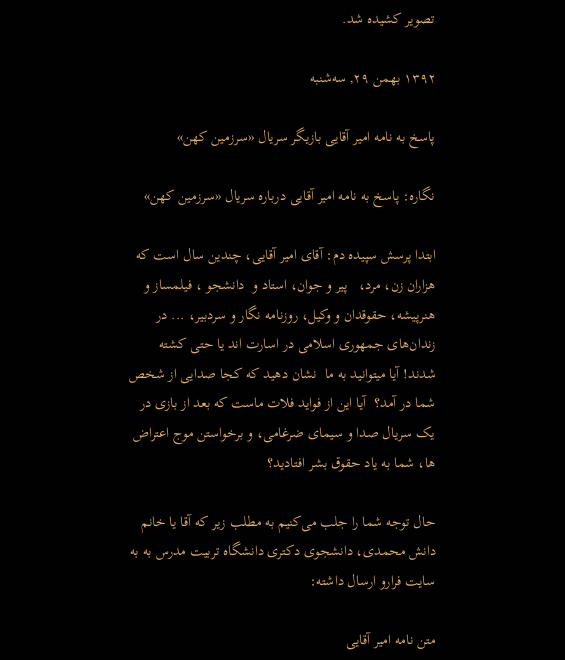تصویر کشیده شد.

۱۳۹۲ بهمن ۲۹, سه‌شنبه

پاسخ به نامه امیر آقایی بازیگر سریال «سرزمین کهن»

نگاره: پاسخ به نامه امیر آقایی درباره سریال «سرزمین کهن»

ابتدا پرسش سپیده دم: آقای امیر آقایی، چندین سال است که هزاران زن، مرد،   پیر و جوان، استاد و  دانشجو ، فیلمساز و هنرپیشه، حقوقدان و وکیل، روزنامه نگار و سردبیر، ... در زندان‌های جمهوری اسلامی در اسارت اند یا حتی کشته شدند! آیا میتوانید به ما  نشان دهید که کجا صدایی از شخص شما در آمد؟  آیا این از فواید فلات ماست که بعد از بازی در یک سریال صدا و سیمای ضرغامی، و برخواستن موج اعتراض ها، شما به یاد حقوق بشر افتادید؟

حال توجه شما را جلب می‌کنیم به مطلب زیر که آقا یا خانم دانش محمدی، دانشجوی دکتری دانشگاه تربیت مدرس به به سایت فرارو ارسال داشته‌:

متن نامه امیر آقایی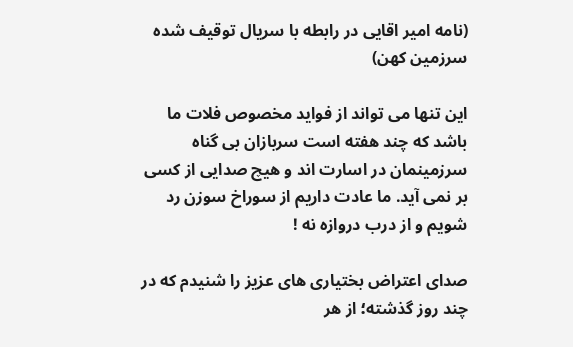(نامه امیر اقایی در رابطه با سریال توقیف شده سرزمین کهن)

این تنها می تواند از فواید مخصوص فلات ما باشد که چند هفته است سربازان بی گناه سرزمینمان در اسارت اند و هیچ صدایی از کسی بر نمی آید. ما عادت داریم از سوراخ سوزن رد شویم و از درب دروازه نه !

صدای اعتراض بختیاری های عزیز را شنیدم که در چند روز گذشته؛ از هر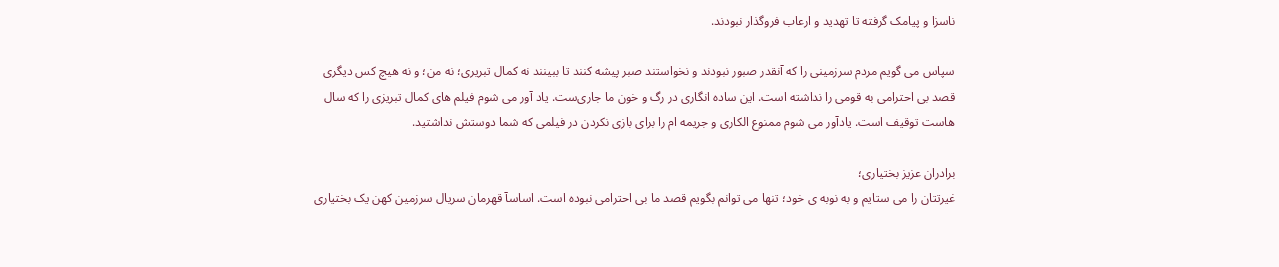ناسزا و پیامک گرفته تا تهدید و ارعاب فروگذار نبودند.

سپاس می گویم مردم سرزمینی را که آنقدر صبور نبودند و نخواستند صبر پیشه کنند تا ببینند نه کمال تبریری؛ نه من؛ و نه هیچ کس دیگری قصد بی احترامی به قومی را نداشته است. این ساده انگاری در رگ و خون ما جاری‌ست. یاد آور می شوم فیلم های کمال تبریزی را که سال هاست توقیف است. یادآور می شوم ممنوع الکاری و جریمه ام را برای بازی نکردن در فیلمی که شما دوستش نداشتید.

برادران عزیز بختیاری؛
غیرتتان را می ستایم و به نوبه ی خود؛ تنها می توانم بگویم قصد ما بی احترامی نبوده است. اساسآ قهرمان سریال سرزمین کهن یک بختیاری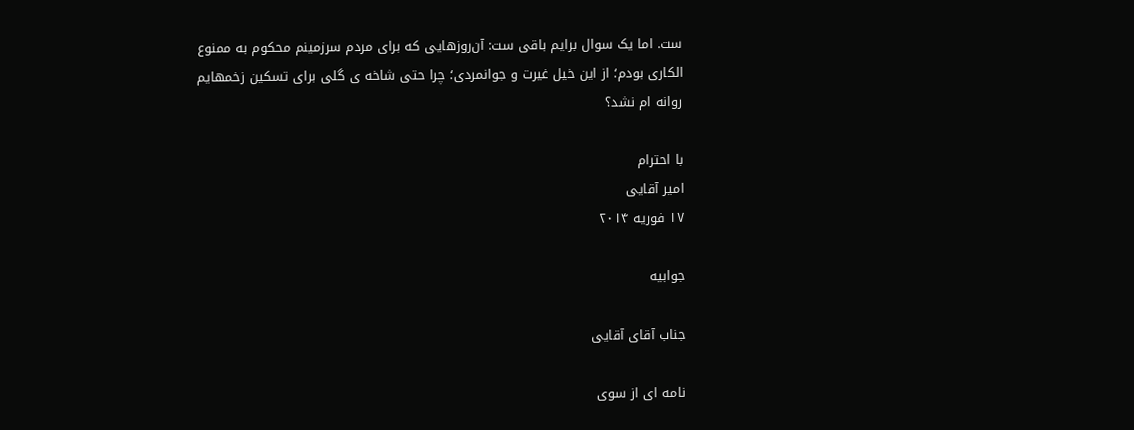ست. اما یک سوال برایم باقی ست: آن‌روزهایی که برای مردم سرزمینم محکوم به ممنوع الکاری بودم؛ از این خیل غیرت و جوانمردی؛ چرا حتی شاخه ی گلی برای تسکین زخمهایم روانه ام نشد؟

با احترام
امیر آقایی
۱۷ فوریه ۲۰۱۴

جوابیه

جناب آقای آقایی

نامه ای از سوی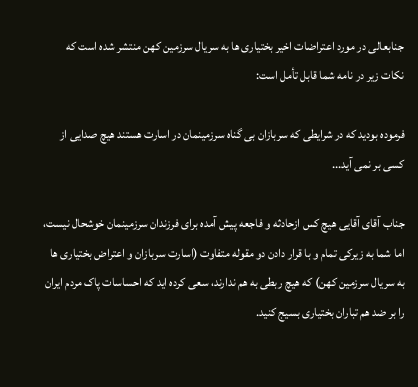جنابعالی در مورد اعتراضات اخیر بختیاری ها به سریال سرزمین کهن منتشر شده است که نکات زیر در نامه شما قابل تأمل است:

فرموده بودید که در شرایطی که سربازان بی گناه سرزمینمان در اسارت هستند هیچ صدایی از کسی بر نمی آید...

جناب آقای آقایی هیچ کس ازحادثه و فاجعه پیش آمده برای فرزندان سرزمینمان خوشحال نیست، اما شما به زیرکی تمام و با قرار دادن دو مقوله متفاوت (اسارت سربازان و اعتراض بختیاری ها به سریال سرزمین کهن) که هیچ ربطی به هم ندارند، سعی کرده اید که احساسات پاک مردم ایران را بر ضد هم تباران بختیاری بسیج کنید.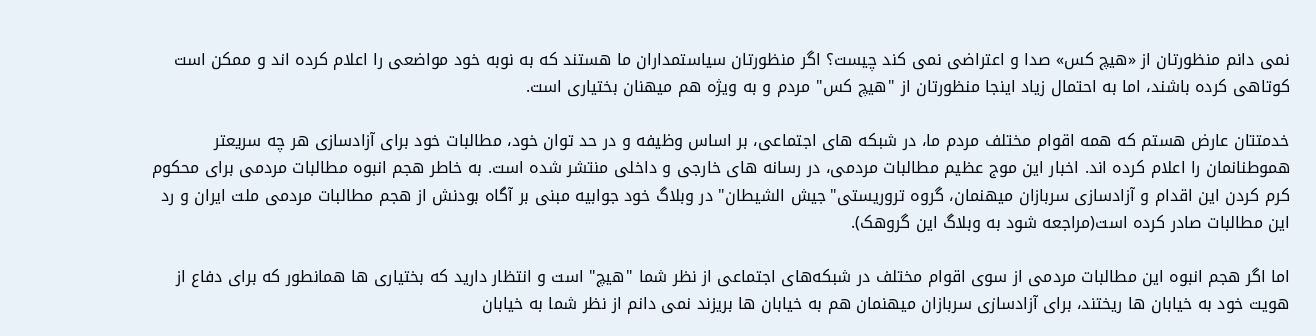نمی دانم منظورتان از «هیچ کس» صدا و اعتراضی نمی کند چیست؟ اگر منظورتان سیاستمداران ما هستند که به نوبه خود مواضعی را اعلام کرده اند و ممکن است کوتاهی کرده باشند، اما به احتمال زیاد اینجا منظورتان از "هیچ کس" مردم و به ویژه هم میهنان بختیاری است.

خدمتتان عارض هستم که همه اقوام مختلف مردم ما، در شبکه های اجتماعی، بر اساس وظیفه و در حد توان خود، مطالبات خود برای آزادسازی هر چه سریعتر هموطنانمان را اعلام کرده اند. اخبار این موج عظیم مطالبات مردمی، در رسانه های خارجی و داخلی منتشر شده است. به خاطر هجم انبوه مطالبات مردمی برای محکوم کرم کردن این اقدام و آزادسازی سربازان میهنمان، گروه تروریستی"جیش الشیطان" در وبلاگ خود جوابیه مبنی بر آگاه بودنش از هجم مطالبات مردمی ملت ایران و رد این مطالبات صادر کرده است(مراجعه شود به وبلاگ این گروهک).

اما اگر هجم انبوه این مطالبات مردمی از سوی اقوام مختلف در شبکه‌های اجتماعی از نظر شما "هیچ" است و انتظار دارید که بختیاری ها همانطور که برای دفاع از هویت خود به خیابان ها ریختند، برای آزادسازی سربازان میهنمان هم به خیابان ها بریزند نمی دانم از نظر شما به خیابان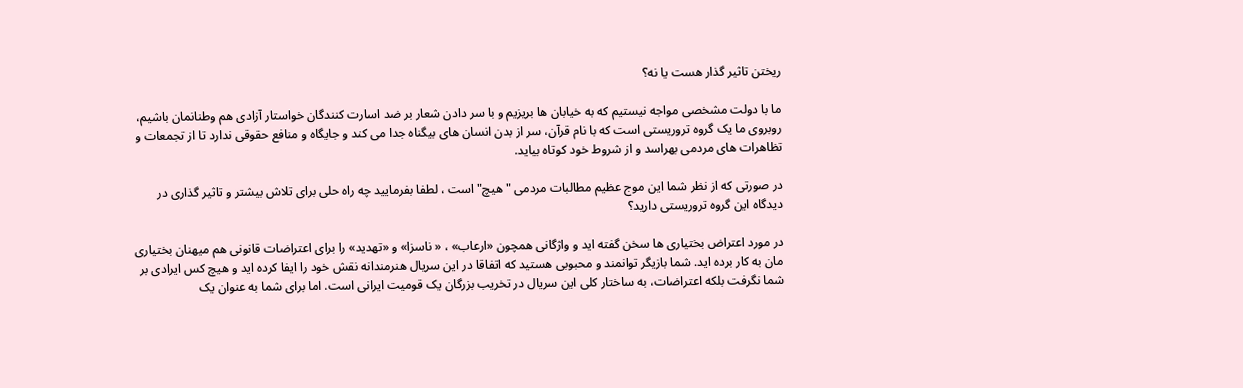ریختن تاثیر گذار هست یا نه؟

ما با دولت مشخصی مواجه نیستیم که به خیابان ها بریزیم و با سر دادن شعار بر ضد اسارت کنندگان خواستار آزادی هم وطنانمان باشیم، روبروی ما یک گروه تروریستی است که با نام قرآن، سر از بدن انسان های بیگناه جدا می کند و جایگاه و منافع حقوقی ندارد تا از تجمعات و تظاهرات های مردمی بهراسد و از شروط خود کوتاه بیاید.

در صورتی که از نظر شما این موج عظیم مطالبات مردمی "هیچ" است ، لطفا بفرمایید چه راه حلی برای تلاش بیشتر و تاثیر گذاری در دیدگاه این گروه تروریستی دارید؟

در مورد اعتراض بختیاری ها سخن گفته اید و واژگانی همچون «ارعاب» ، « ناسزا» و «تهدید» را برای اعتراضات قانونی هم میهنان بختیاری مان به کار برده اید. شما بازیگر توانمند و محبوبی هستید که اتفاقا در این سریال هنرمندانه نقش خود را ایفا کرده اید و هیچ کس ایرادی بر شما نگرفت بلکه اعتراضات، به ساختار کلی این سریال در تخریب بزرگان یک قومیت ایرانی است. اما برای شما به عنوان یک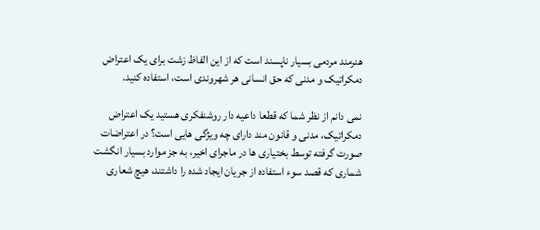هنرمند مردمی بسیار ناپسند است که از این الفاظ زشت برای یک اعتراض دمکراتیک و مدنی که حق انسانی هر شهروندی است، استفاده کنید.

نمی دانم از نظر شما که قطعا داعیه دار روشنفکری هستید یک اعتراض دمکراتیک، مدنی و قانون مند دارای چه ویژگی هایی است؟ در اعتراضات صورت گرفته توسط بختیاری ها در ماجرای اخیر، به جز موارد بسیار انگشت شماری که قصد سوء استفاده از جریان ایجاد شده را داشتند، هیچ شعاری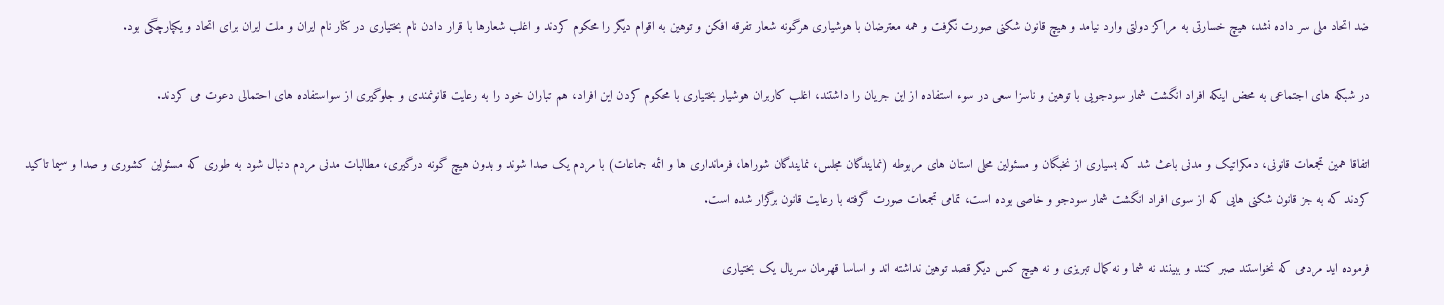ضد اتحاد ملی سر داده نشد، هیچ خسارتی به مراکز دولتی وارد نیامد و هیچ قانون شکنی صورت نگرفت و همه معترضان با هوشیاری هرگونه شعار تفرقه افکن و توهین به اقوام دیگر را محکوم کردند و اغلب شعارها با قرار دادن نام بختیاری در کنار نام ایران و ملت ایران برای اتحاد و یکپارچگی بود.

در شبکه های اجتماعی به محض اینکه افراد انگشت شمار سودجویی با توهین و ناسزا سعی در سوء استفاده از این جریان را داشتند، اغلب کاربران هوشیار بختیاری با محکوم کردن این افراد، هم تباران خود را به رعایت قانونمندی و جلوگیری از سواستفاده های احتمالی دعوت می کردند.

اتفاقا همین تجمعات قانونی، دمکراتیک و مدنی باعث شد که بسیاری از نخبگان و مسئولین محلی استان های مربوطه (نمایندگان مجلس، نمایندگان شوراها، فرمانداری ها و ائمه جماعات) با مردم یک صدا شوند و بدون هیچ گونه درگیری، مطالبات مدنی مردم دنبال شود به طوری که مسئولین کشوری و صدا و سیما تاکید کردند که به جز قانون شکنی هایی که از سوی افراد انگشت شمار سودجو و خاصی بوده است، تمامی تجمعات صورت گرفته با رعایت قانون برگزار شده است.

فرموده اید مردمی که نخواستند صبر کنند و ببینند نه شما و نه کمال تبریزی و نه هیچ کس دیگر قصد توهین نداشته اند و اساسا قهرمان سریال یک بختیاری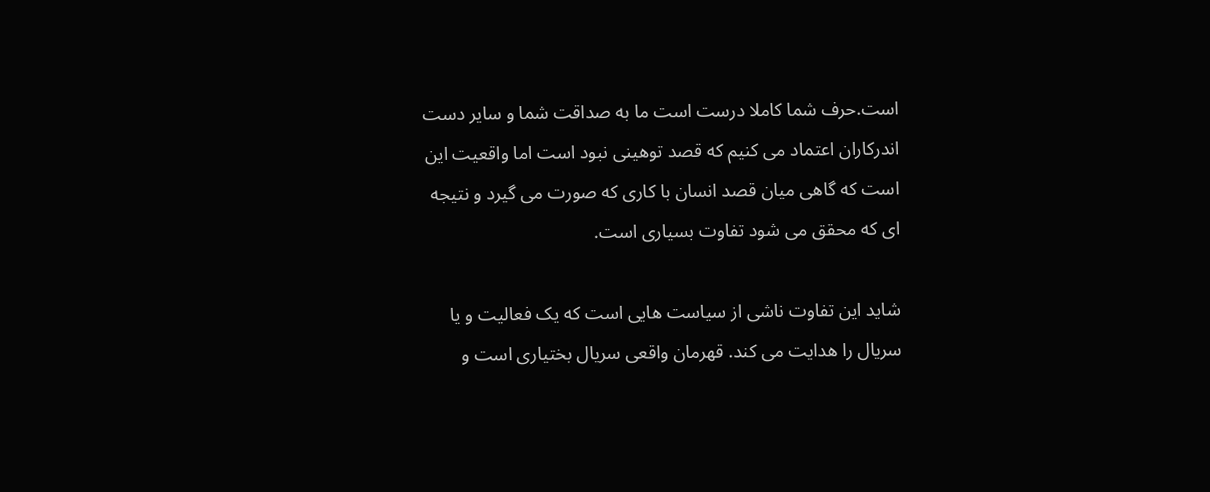است.حرف شما کاملا درست است ما به صداقت شما و سایر دست اندرکاران اعتماد می کنیم که قصد توهینی نبود است اما واقعیت این است که گاهی میان قصد انسان با کاری که صورت می گیرد و نتیجه ای که محقق می شود تفاوت بسیاری است.

شاید این تفاوت ناشی از سیاست هایی است که یک فعالیت و یا سریال را هدایت می کند. قهرمان واقعی سریال بختیاری است و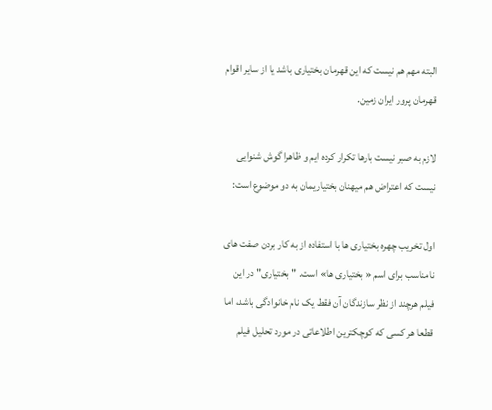البته مهم هم نیست که این قهرمان بختیاری باشد یا از سایر اقوام قهرمان پرور ایران زمین.

لازم به صبر نیست بارها تکرار کرده ایم و ظاهرا گوش شنوایی نیست که اعتراض هم میهنان بختیاریمان به دو موضوع است:

اول تخریب چهره بختیاری ها با استفاده از به کار بردن صفت های نامناسب برای اسم « بختیاری ها» است. "بختیاری" در این فیلم هرچند از نظر سازندگان آن فقط یک نام خانوادگی باشد، اما قطعا هر کسی که کوچکترین اطلاعاتی در مورد تحلیل فیلم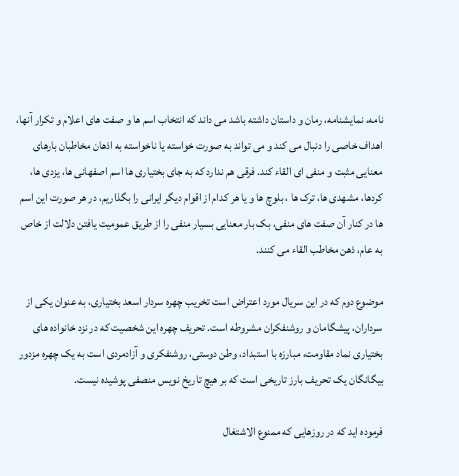نامه، نمایشنامه، رمان و داستان داشته باشد می داند که انتخاب اسم ها و صفت های اعلام و تکرار آنها، اهداف خاصی را دنبال می کند و می تواند به صورت خواسته یا ناخواسته به اذهان مخاطبان بارهای معنایی مثبت و منفی ای القاء کند. فرقی هم ندارد که به جای بختیاری ها اسم اصفهانی ها، یزدی ها، کردها، مشهدی ها، ترک ها ، بلوچ ها و یا هر کدام از اقوام دیگر ایرانی را بگذاریم، در هر صورت این اسم ها در کنار آن صفت های منفی، بک بار معنایی بسیار منفی را از طریق عمومیت یافتن دلالت از خاص به عام، ذهن مخاطب القاء می کنند.

موضوع دوم که در این سریال مورد اعتراض است تخریب چهره سردار اسعد بختیاری، به عنوان یکی از سرداران، پیشگامان و روشنفکران مشروطه است. تحریف چهره این شخصیت که در نزد خانواده های بختیاری نماد مقاومت، مبارزه با استبداد، وطن دوستی، روشنفکری و آزادمردی است به یک چهره مزدور بیگانگان یک تحریف بارز تاریخی است که بر هیچ تاریخ نویس منصفی پوشیده نیست.

فرموده اید که در روزهایی که ممنوع الاشتغال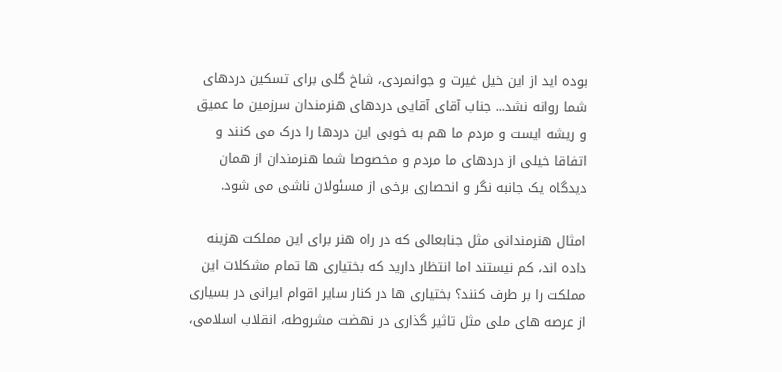بوده اید از این خیل غیرت و جوانمردی، شاخ گلی برای تسکین دردهای شما روانه نشد... جناب آقای آقایی دردهای هنرمندان سرزمین ما عمیق و ریشه ایست و مردم ما هم به خوبی این دردها را درک می کنند و اتفاقا خیلی از دردهای ما مردم و مخصوصا شما هنرمندان از همان دیدگاه یک جانبه نگر و انحصاری برخی از مسئولان ناشی می شود.

امثال هنرمندانی مثل جنابعالی که در راه هنر برای این مملکت هزینه داده اند، کم نیستند اما انتظار دارید که بختیاری ها تمام مشکلات این مملکت را بر طرف کنند؟ بختیاری ها در کنار سایر اقوام ایرانی در بسیاری از عرصه های ملی مثل تاثیر گذاری در نهضت مشروطه، انقلاب اسلامی،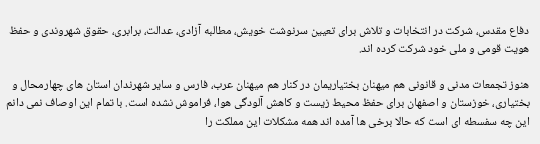دفاع مقدس، شرکت در انتخابات و تلاش برای تعیین سرنوشت خویش، مطالبه آزادی، عدالت، برابری، حقوق شهروندی و حفظ هویت قومی و ملی خود شرکت کرده اند.

هنوز تجمعات مدنی و قانونی هم میهنان بختیاریمان در کنار هم میهنان عرب، فارس و سایر شهرندان استان های چهارمحال و بختیاری، خوزستان و اصفهان برای حفظ محیط زیست و کاهش آلودگی هوا، فراموش نشده است. با تمام این اوصاف نمی دانم این چه سفسطه ای است که حالا برخی ها آمده اند همه مشکلات این مملکت را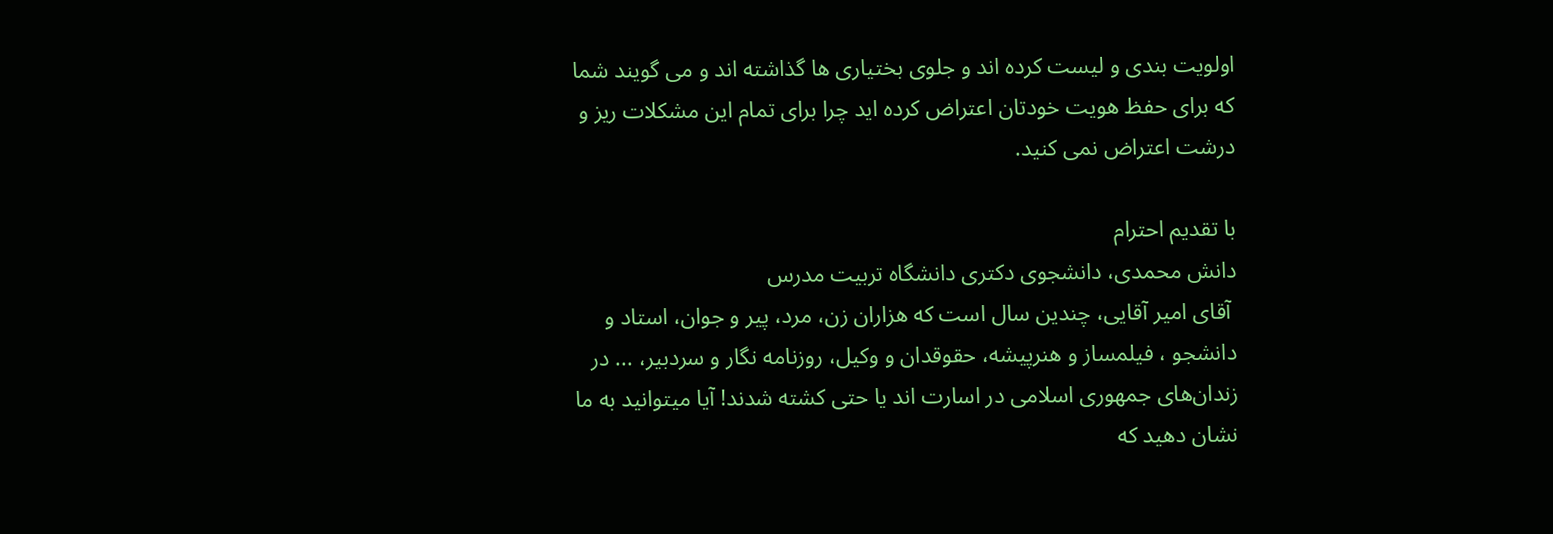اولویت بندی و لیست کرده اند و جلوی بختیاری ها گذاشته اند و می گویند شما که برای حفظ هویت خودتان اعتراض کرده اید چرا برای تمام این مشکلات ریز و درشت اعتراض نمی کنید.

با تقدیم احترام
دانش محمدی، دانشجوی دکتری دانشگاه تربیت مدرس
 آقای امیر آقایی، چندین سال است که هزاران زن، مرد، پیر و جوان، استاد و دانشجو ، فیلمساز و هنرپیشه، حقوقدان و وکیل، روزنامه نگار و سردبیر، ... در زندان‌های جمهوری اسلامی در اسارت اند یا حتی کشته شدند! آیا میتوانید به ما نشان دهید که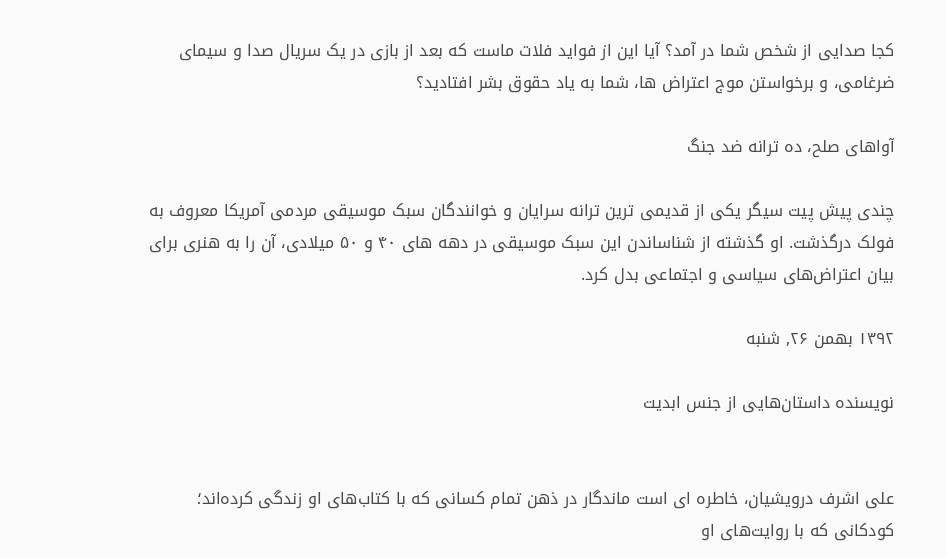کجا صدایی از شخص شما در آمد؟ آیا این از فواید فلات ماست که بعد از بازی در یک سریال صدا و سیمای ضرغامی، و برخواستن موج اعتراض ها، شما به یاد حقوق بشر افتادید؟

آواهای صلح، ده ترانه ضد جنگ

چندی پیش پیت سیگر یکی از قدیمی ترین ترانه سرایان و خوانندگان سبک موسیقی مردمی آمریکا معروف به فولک درگذشت. او گذشته از شناساندن این سبک موسیقی در دهه های ۴۰ و ۵۰ میلادی، آن را به هنری برای بیان اعتراض‌های سیاسی و اجتماعی بدل کرد.

۱۳۹۲ بهمن ۲۶, شنبه

نویسنده داستان‌هایی از جنس ابدیت


علی اشرف درویشیان، خاطره ای است ماندگار در ذهن تمام کسانی که با کتاب‌های او زندگی کرده‌اند؛ کودکانی که با روایت‌های او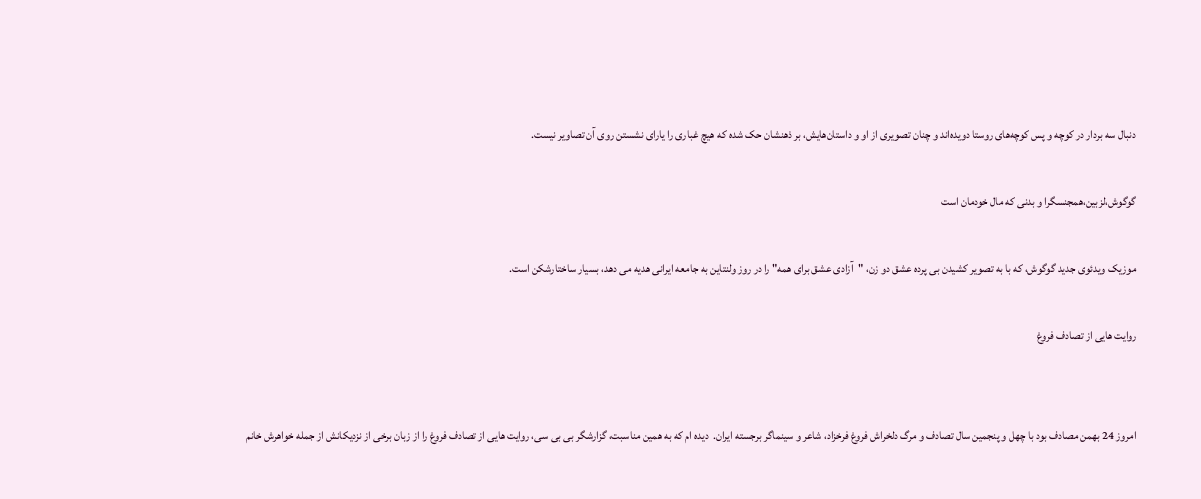دنبال سه بردار در کوچه و پس کوچه‌های روستا دویده‌اند و چنان تصویری از او و داستان‌هایش، بر ذهنشان حک شده که هیچ غباری را یارای نشستن روی آن تصاویر نیست.

گوگوش،لزبین،همجنسگرا و بدنی که مال خودمان است

موزیک ویدئوی جدید گوگوش، که با به تصویر کشیدن بی پرده عشق دو زن، "آزادی عشق برای همه" را در روز ولنتاین به جامعه ایرانی هدیه می دهد، بسیار ساختارشکن است.

روایت هایی از تصادف فروغ


امروز 24 بهمن مصادف بود با چهل و پنجمین سال تصادف و مرگ دلخراش فروغ فرخزاد، شاعر و سینماگر برجسته ایران.  دیده ام که به همین مناسبت، گزارشگر بی بی سی، روایت هایی از تصادف فروغ را از زبان برخی از نزدیکانش از جمله خواهرش خانم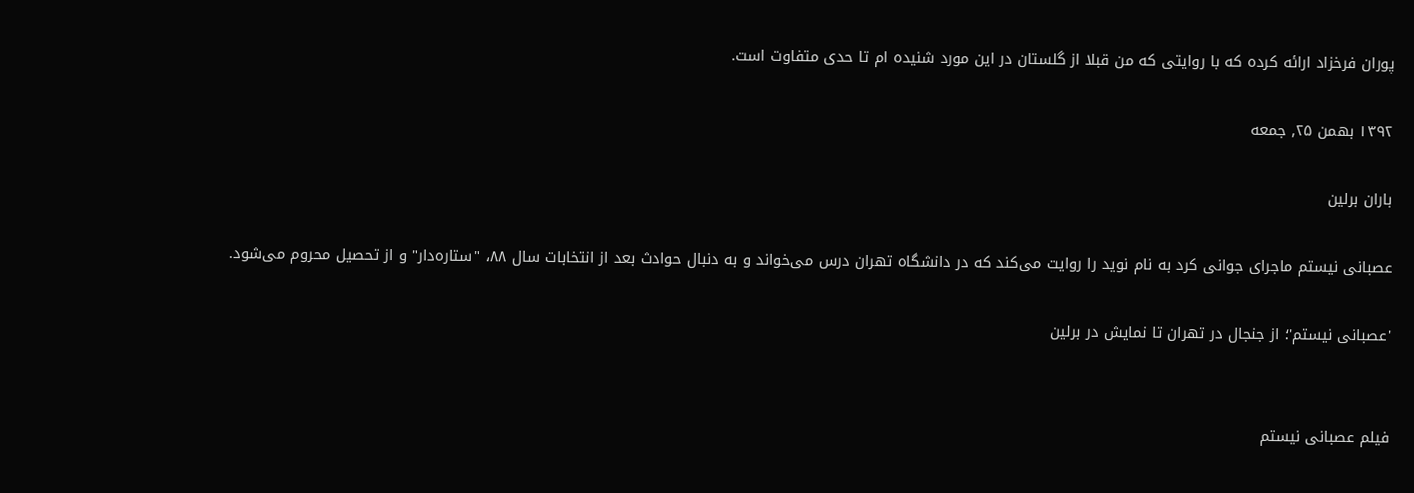پوران فرخزاد ارائه کرده که با روایتی که من قبلا از گلستان در این مورد شنیده ام تا حدی متفاوت است.

۱۳۹۲ بهمن ۲۵, جمعه

باران برلین

عصبانی نیستم ماجرای جوانی کرد به نام نوید را روایت می‌کند که در دانشگاه تهران درس می‌خواند و به دنبال حوادث بعد از انتخابات سال ۸۸، "ستاره‌دار" و از تحصیل محروم می‌شود.

'عصبانی نیستم'؛ از جنجال در تهران تا نمایش در برلین


فیلم عصبانی نیستم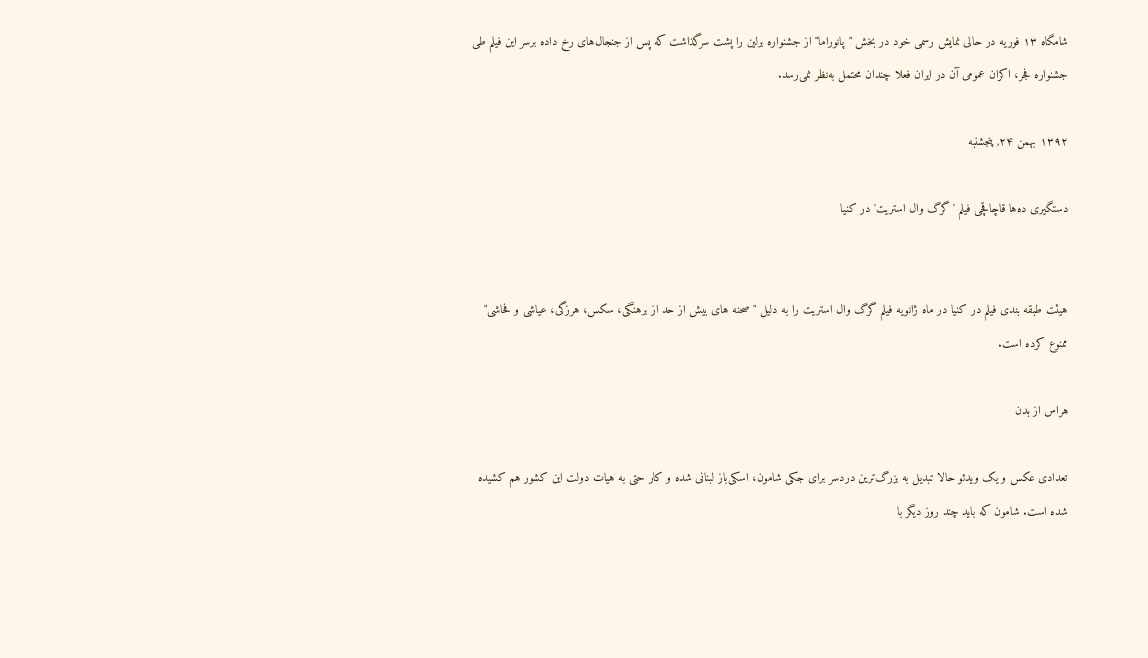شامگاه ۱۳ فوریه در حالی نمایش رسمی خود در بخش "پانوراما" از جشنواره برلین را پشت سرگذاشت که پس از جنجال‌های رخ داده برسر این فیلم طی جشنواره فجر، اکران عمومی آن در ایران فعلا چندان محتمل به‌نظر نمی‌رسد.

۱۳۹۲ بهمن ۲۴, پنجشنبه

دستگیری ده‌ها قاچاقچی فیلم 'گرگ وال استریت' در کنیا


هیئت طبقه بندی فیلم در کنیا در ماه ژانویه فیلم گرگ وال استریت را به دلیل "صحنه های بیش از حد از برهنگی، سکس،‌ هرزگی، عیاشی و فحاشی" ممنوع کرده است.

هراس از بدن

تعدادی عکس و یک ویدئو حالا تبدیل به بزرگ‌ترین دردسر برای جکی شامون، اسکی‌باز لبنانی شده و کار حتی به هیات دولت این کشور هم کشیده شده است. شامون که باید چند روز دیگر با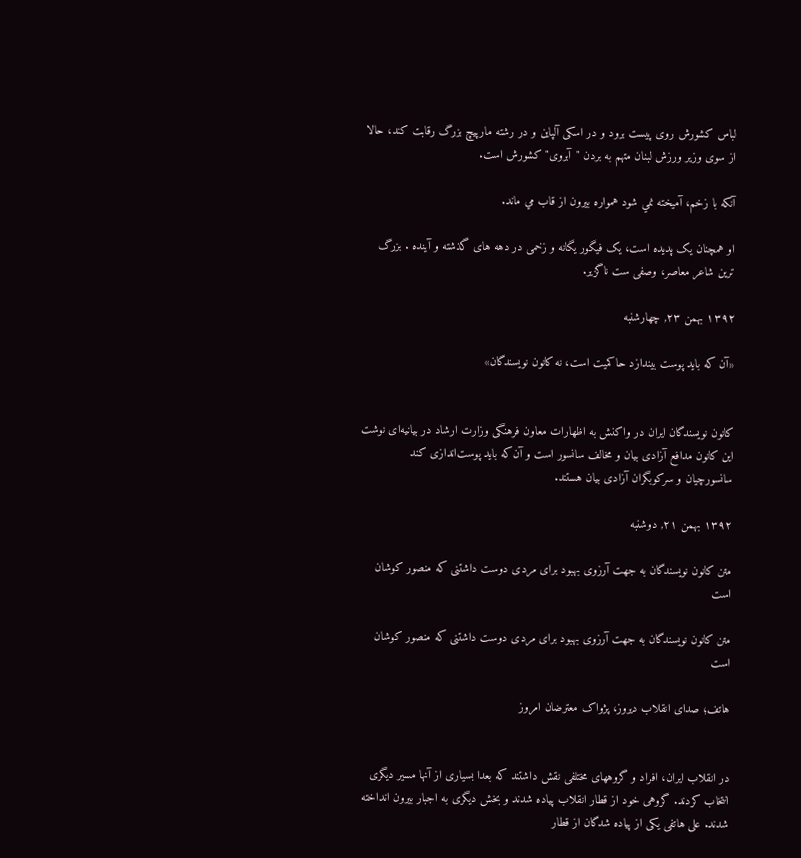لباس کشورش روی پیست برود و در اسکی آلپاین و در رشته مارپیچ بزرگ رقابت کند، حالا از سوی وزیر ورزش لبنان متهم به بردن "آبروی" کشورش است.

آنكه با زخم، آمیخته نمي شود همواره بيرون از قاب مي ماند.

او همچنان یک پدیده است، یک فیگور یگانه و زخمی در دهه های گذشته و آینده . بزرگ ترین شاعر معاصر، وصفی ست ناگزیر.

۱۳۹۲ بهمن ۲۳, چهارشنبه

«آن که باید پوست بیندازد حاکمیت است، نه کانون نویسندگان»


کانون نویسندگان ایران در واکنش به اظهارات معاون فرهنگی وزارت ارشاد در بیانیه‌ای نوشت این کانون مدافع آزادی بیان و مخالف سانسور است و آن‌که باید پوست‌اندازی کند سانسورچیان و سرکوبگران آزادی بیان هستند.

۱۳۹۲ بهمن ۲۱, دوشنبه

متن کانون نویسندگان به جهت آرزوی بهبود برای مردی دوست داشتنی که منصور کوشان است

متن کانون نویسندگان به جهت آرزوی بهبود برای مردی دوست داشتنی که منصور کوشان است

هاتف؛ صدای انقلاب دیروز، پژواک معترضان امروز


در انقلاب ایران، افراد و گروههای مختلفی نقش داشتند که بعدا بسیاری از آنها مسیر دیگری انتخاب کردند. گروهی خود از قطار انقلاب پیاده شدند و بخش دیگری به اجبار بیرون انداخته شدند. علی هاتفی یکی از پیاده شدگان از قطار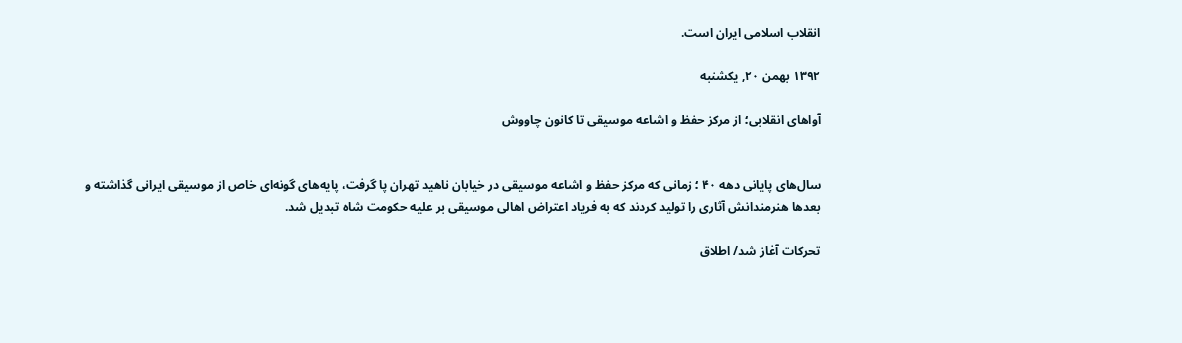انقلاب اسلامی ایران است.

۱۳۹۲ بهمن ۲۰, یکشنبه

آواهای انقلابی؛ از مرکز حفظ و اشاعه موسیقی تا کانون چاووش


سال‌های پایانی دهه ۴۰ ؛ زمانی که مرکز حفظ و اشاعه موسیقی در خیابان ناهید تهران پا گرفت، پایه‌های گونه‌ای خاص از موسیقی ایرانی گذاشته و بعدها هنرمندانش آثاری را تولید کردند که به فریاد اعتراض اهالی موسیقی بر علیه حکومت شاه تبدیل شد.

تحرکات آغاز شد/ اطلاق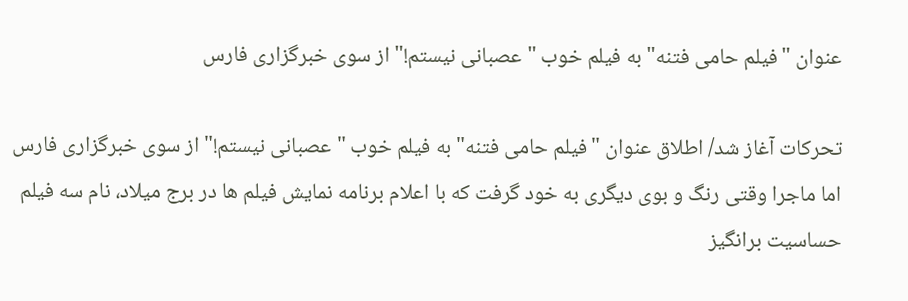عنوان "فیلم حامی فتنه" به فیلم خوب "عصبانی نیستم!" از سوی خبرگزاری فارس

تحرکات آغاز شد/ اطلاق عنوان "فیلم حامی فتنه" به فیلم خوب "عصبانی نیستم!" از سوی خبرگزاری فارس
اما ماجرا وقتی رنگ و بوی دیگری به خود گرفت که با اعلام برنامه نمایش فیلم ها در برج میلاد، نام سه فیلم حساسیت برانگیز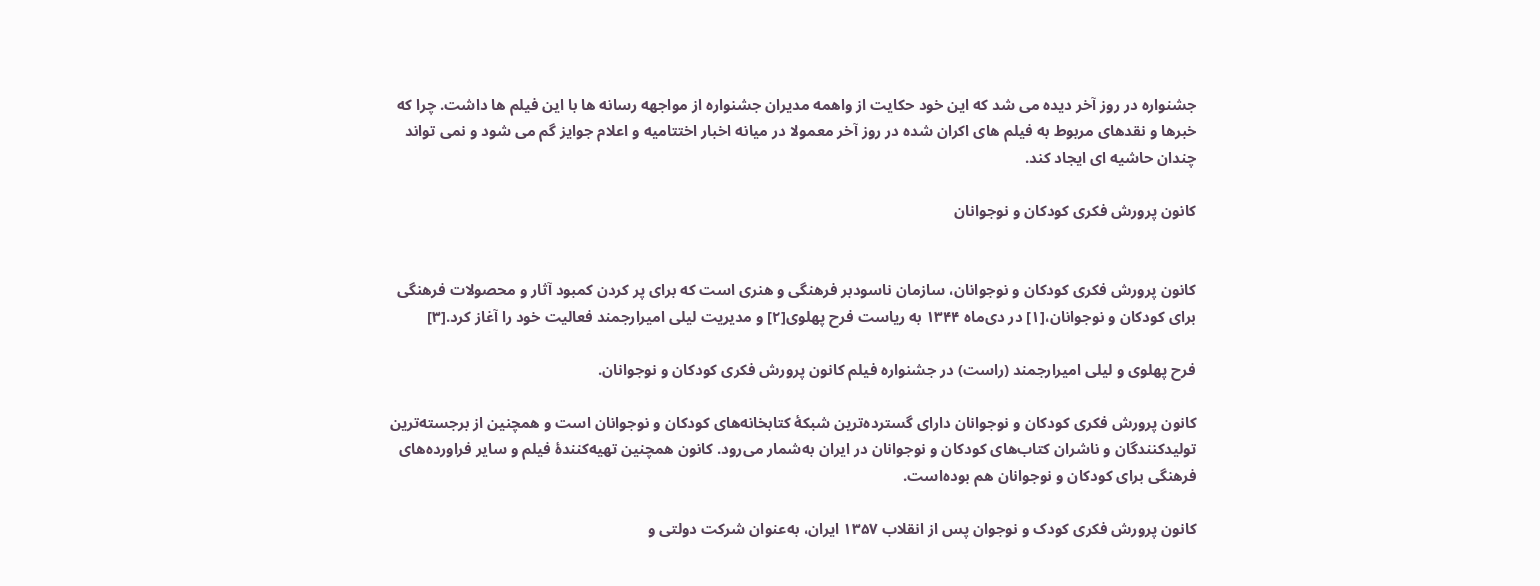جشنواره در روز آخر دیده می شد که این خود حکایت از واهمه مدیران جشنواره از مواجهه رسانه ها با این فیلم ها داشت. چرا که خبرها و نقدهای مربوط به فیلم های اکران شده در روز آخر معمولا در میانه اخبار اختتامیه و اعلام جوایز گم می شود و نمی تواند چندان حاشیه ای ایجاد کند.

کانون پرورش فکری کودکان و نوجوانان


کانون پرورش فکری کودکان و نوجوانان، سازمان ناسودبر فرهنگی و هنری است که برای پر کردن کمبود آثار و محصولات فرهنگی برای کودکان و نوجوانان،[۱] در دی‌ماه ۱۳۴۴ به ریاست فرح پهلوی[۲] و مدیریت لیلی امیرارجمند فعالیت خود را آغاز کرد.[۳]

فرح پهلوی و لیلی امیرارجمند (راست) در جشنواره فیلم کانون پرورش فکری کودکان و نوجوانان.

کانون پرورش فکری کودکان و نوجوانان دارای گسترده‌ترین شبکهٔ کتابخانه‌های کودکان و نوجوانان است و همچنین از برجسته‌ترین تولیدکنندگان و ناشران کتاب‌های کودکان و نوجوانان در ایران به‌شمار می‌رود. کانون همچنین تهیه‌کنندهٔ فیلم و سایر فراورده‌های فرهنگی برای کودکان و نوجوانان هم بوده‌است.

کانون پرورش فکری کودک و نوجوان پس از انقلاب ۱۳۵۷ ایران، به‌عنوان شرکت دولتی و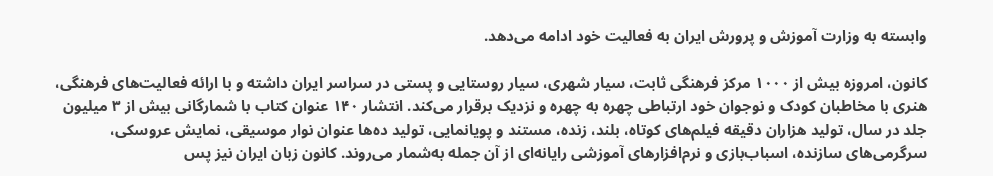وابسته به وزارت آموزش و پرورش ایران به فعالیت خود ادامه می‌دهد.

کانون، امروزه بیش از ۱۰۰۰ مرکز فرهنگی ثابت، سیار شهری، سیار روستایی و پستی در سراسر ایران داشته و با ارائه فعالیت‌های فرهنگی، هنری با مخاطبان کودک و نوجوان خود ارتباطی چهره به چهره و نزدیک برقرار می‌کند. انتشار ۱۴۰ عنوان کتاب با شمارگانی بیش از ۳ میلیون جلد در سال، تولید هزاران دقیقه فیلم‌های کوتاه، بلند، زنده، مستند و پویانمایی، تولید ده‌ها عنوان نوار موسیقی، نمایش عروسکی، سرگرمی‌های سازنده، اسباب‌بازی و نرم‌افزارهای آموزشی رایانه‌ای از آن جمله به‌شمار می‌روند. کانون زبان ایران نیز پس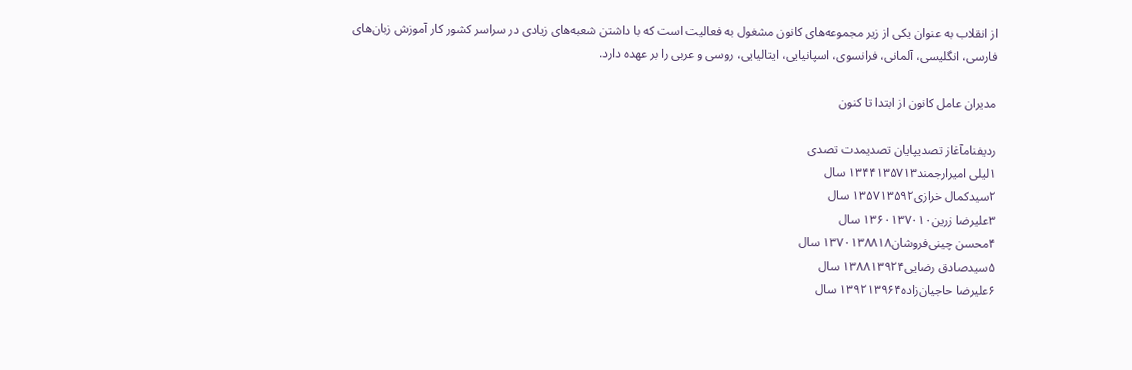از انقلاب به عنوان یکی از زیر مجموعه‌های کانون مشغول به فعالیت است که با داشتن شعبه‌های زیادی در سراسر کشور کار آموزش زبان‌های فارسی، انگلیسی، آلمانی، فرانسوی، اسپانیایی، ایتالیایی، روسی و عربی را بر عهده دارد.

مدیران عامل کانون از ابتدا تا کنون

ردیفنامآغاز تصدیپایان تصدیمدت تصدی
۱لیلی امیرارجمند۱۳۴۴۱۳۵۷۱۳ سال
۲سیدکمال خرازی۱۳۵۷۱۳۵۹۲ سال
۳علیرضا زرین۱۳۶۰۱۳۷۰۱۰ سال
۴محسن چینی‌فروشان۱۳۷۰۱۳۸۸۱۸ سال
۵سیدصادق رضایی۱۳۸۸۱۳۹۲۴ سال
۶علیرضا حاجیان‌زاده۱۳۹۲۱۳۹۶۴ سال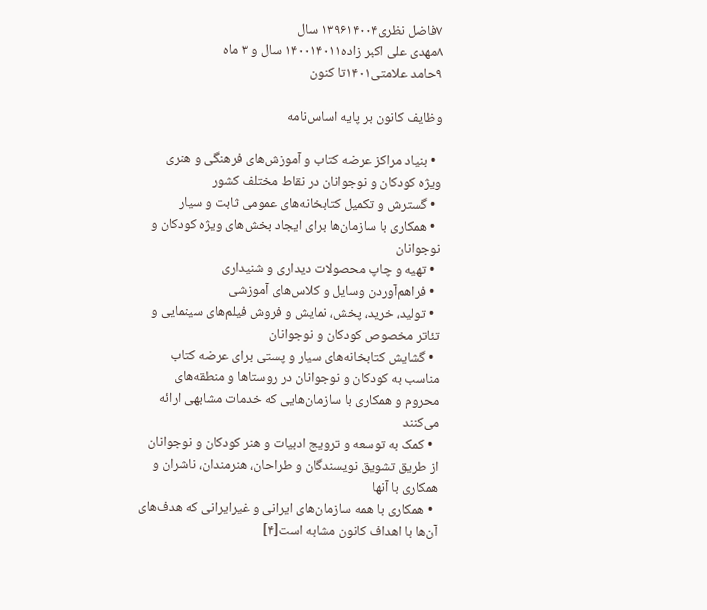۷فاضل نظری۱۳۹۶۱۴۰۰۴ سال
۸مهدی علی اکبر زاده۱۴۰۰۱۴۰۱۱ سال و ۳ ماه
۹حامد علامتی۱۴۰۱تا کنون

وظایف کانون بر پایه اساس‌نامه

  • بنیاد مراکز عرضه کتاب و آموزش‌های فرهنگی و هنری ویژه کودکان و نوجوانان در نقاط مختلف کشور
  • گسترش و تکمیل کتابخانه‌های عمومی ثابت و سیار
  • همکاری با سازمان‌ها برای ایجاد بخش‌های ویژه کودکان و نوجوانان
  • تهیه و چاپ محصولات دیداری و شنیداری
  • فراهم‌آوردن وسایل و کلاس‌های آموزشی
  • تولید، خرید، پخش، نمایش و فروش فیلم‌های سینمایی و تئاتر مخصوص کودکان و نوجوانان
  • گشایش کتابخانه‌های سیار و پستی برای عرضه کتاب مناسب به کودکان و نوجوانان در روستاها و منطقه‌های محروم و همکاری با سازمان‌هایی که خدمات مشابهی ارائه می‌کنند
  • کمک به توسعه و ترویج ادبیات و هنر کودکان و نوجوانان از طریق تشویق نویسندگان و طراحان، هنرمندان، ناشران و همکاری با آنها
  • همکاری با همه سازمان‌های ایرانی و غیرایرانی که هدف‌های آن‌ها با اهداف کانون مشابه است[۴]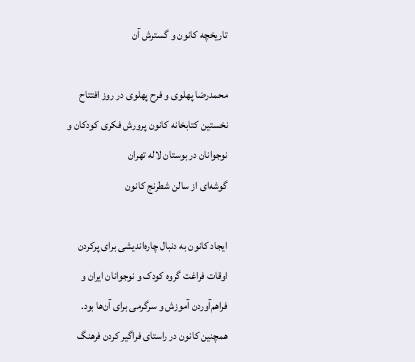تاریخچه کانون و گسترش آن

محمدرضا پهلوی و فرح پهلوی در روز افتتاح نخستین کتابخانه کانون پرورش فکری کودکان و نوجوانان در بوستان لاله تهران
گوشه‌ای از سالن شطرنج کانون

ایجاد کانون به دنبال چاره‌اندیشی برای پرکردن اوقات فراغت گروه کودک و نوجوانان ایران و فراهم‌آوردن آموزش و سرگرمی برای آن‌ها بود. همچنین کانون در راستای فراگیر کردن فرهنگ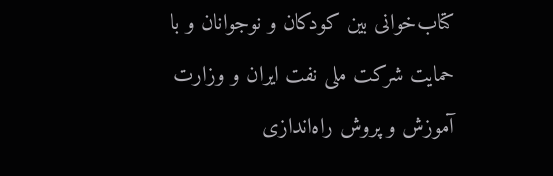کتاب‌خوانی بین کودکان و نوجوانان و با حمایت شرکت ملی نفت ایران و وزارت آموزش و پروش راه‌اندازی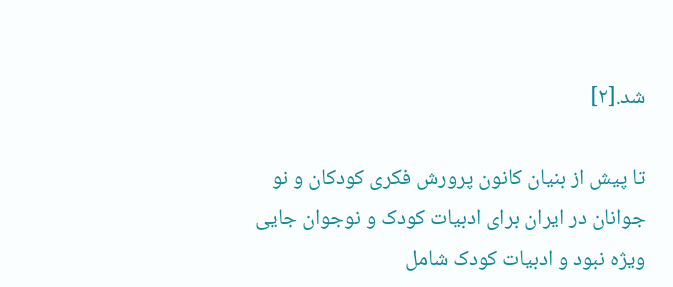شد.[۲]

تا پیش از بنیان کانون پرورش فکری کودکان و نو جوانان در ایران برای ادبیات کودک و نوجوان جایی ویژه نبود و ادبیات کودک شامل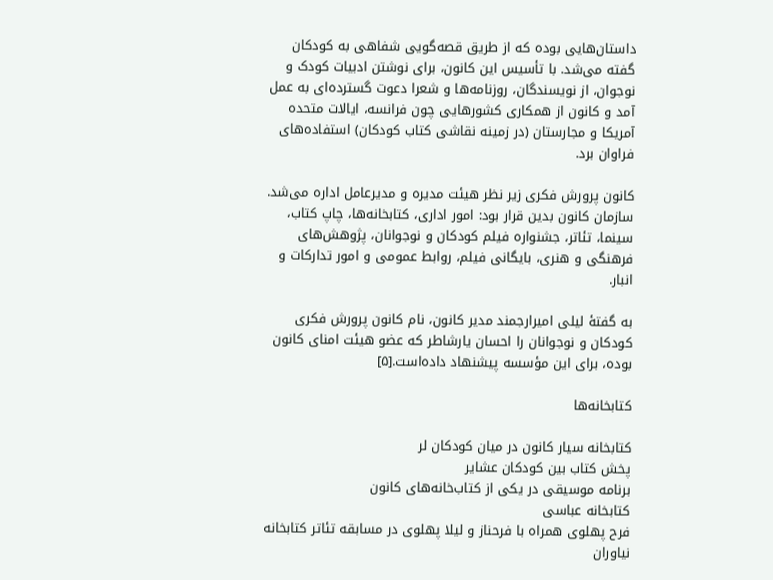داستان‌هایی بوده که از طریق قصه‌گویی شفاهی به کودکان گفته می‌شد. با تأسیس این کانون، برای نوشتن ادبیات کودک و نوجوان، از نویسندگان، روزنامه‌ها و شعرا دعوت گسترده‌ای به عمل آمد و کانون از همکاری کشورهایی چون فرانسه، ایالات متحده آمریکا و مجارستان (در زمینه نقاشی کتاب کودکان) استفاده‌های فراوان برد.

کانون پرورش فکری زیر نظر هیئت مدیره و مدیرعامل اداره می‌شد. سازمان کانون بدین قرار بود: امور اداری، کتابخانه‌ها، چاپ کتاب، سینما، تئاتر، جشنواره فیلم کودکان و نوجوانان، پژوهش‌های فرهنگی و هنری، بایگانی فیلم، روابط عمومی و امور تدارکات و انبار.

به گفتهٔ لیلی امیرارجمند مدیر کانون، نام کانون پرورش فکری کودکان و نوجوانان را احسان یارشاطر که عضو هیئت امنای کانون بوده، برای این مؤسسه پیشنهاد داده‌است.[۵]

کتابخانه‌ها

کتابخانه سیار کانون در میان کودکان لر
پخش کتاب بین کودکان عشایر
برنامه موسیقی در یکی از کتاب‌خانه‌های کانون
کتابخانه عباسی
فرح پهلوی همراه با فرحناز و لیلا پهلوی در مسابقه تئاتر کتابخانه نیاوران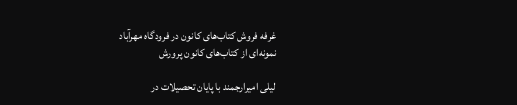غرفه فروش کتاب‌های کانون در فرودگاه مهرآباد
نمونه‌ای از کتاب‌های کانون پرورش

لیلی امیرارجمند با پایان تحصیلات در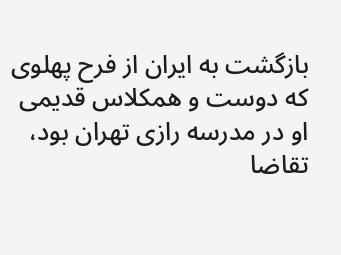بازگشت به ایران از فرح پهلوی که دوست و همکلاس قدیمی او در مدرسه رازی تهران بود، تقاضا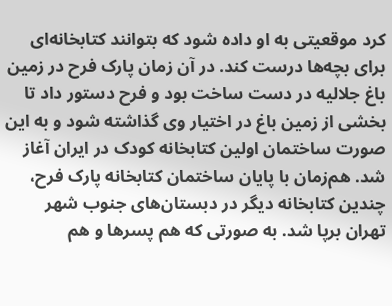کرد موقعیتی به او داده شود که بتوانند کتابخانه‌ای برای بچه‌ها درست کند. در آن زمان پارک فرح در زمین باغ جلالیه در دست ساخت بود و فرح دستور داد تا بخشی از زمین باغ در اختیار وی گذاشته شود و به این صورت ساختمان اولین کتابخانه کودک در ایران آغاز شد. هم‌زمان با پایان ساختمان کتابخانه پارک فرح، چندین کتابخانه دیگر در دبستان‌های جنوب شهر تهران برپا شد. به صورتی که هم پسرها و هم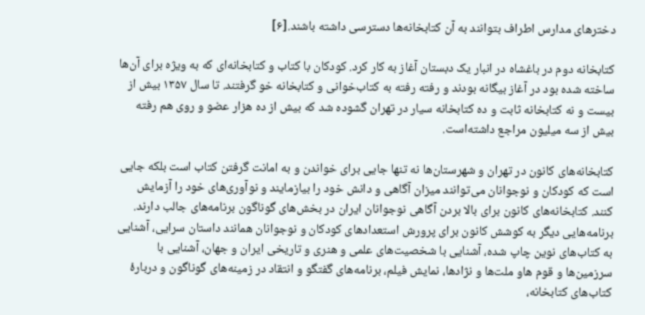دخترهای مدارس اطراف بتوانند به آن کتابخانه‌ها دسترسی داشته باشند.[۶]

کتابخانه دوم در باغشاه در انبار یک دبستان آغاز به کار کرد. کودکان با کتاب و کتابخانه‌ای که به ویژه برای آن‌ها ساخته شده بود در آغاز بیگانه بودند و رفته رفته به کتاب‌خوانی و کتابخانه خو گرفتند. تا سال ۱۳۵۷ بیش از بیست و نه کتابخانه ثابت و ده کتابخانه سیار در تهران گشوده شد که بیش از ده هزار عضو و روی هم رفته بیش از سه میلیون مراجع داشته‌است.

کتابخانه‌های کانون در تهران و شهرستان‌ها نه تنها جایی برای خواندن و به امانت گرفتن کتاب است بلکه جایی است که کودکان و نوجوانان می‌توانند میزان آگاهی و دانش خود را بیازمایند و نوآوری‌های خود را آزمایش کنند. کتابخانه‌های کانون برای بالا بردن آگاهی نوجوانان ایران در بخش‌های گوناگون برنامه‌های جالب دارند. برنامه‌هایی دیگر به کوشش کانون برای پرورش استعدادهای کودکان و نوجوانان همانند داستان سرایی، آشنایی به کتاب‌های نوین چاپ شده، آشنایی با شخصیت‌های علمی و هنری و تاریخی ایران و جهان، آشنایی با سرزمین‌ها و قوم هاو ملت‌ها و نژادها، نمایش فیلم، برنامه‌های گفتگو و انتقاد در زمینه‌های گوناگون و دربارهٔ کتاب‌های کتابخانه،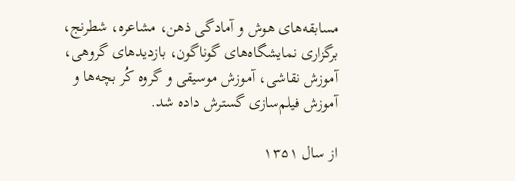مسابقه‌های هوش و آمادگی ذهن، مشاعره، شطرنج، برگزاری نمایشگاه‌های گوناگون، بازدیدهای گروهی، آموزش نقاشی، آموزش موسیقی و گروه کُر بچه‌ها و آموزش فیلم‌سازی گسترش داده شد.

از سال ۱۳۵۱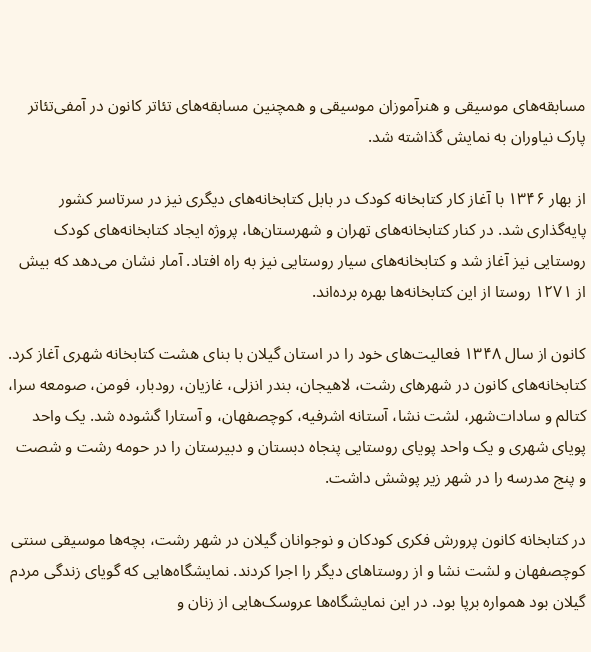مسابقه‌های موسیقی و هنرآموزان موسیقی و همچنین مسابقه‌های تئاتر کانون در آمفی‌تئاتر پارک نیاوران به نمایش گذاشته شد.

از بهار ۱۳۴۶ با آغاز کار کتابخانه کودک در بابل کتابخانه‌های دیگری نیز در سرتاسر کشور پایه‌گذاری شد. در کنار کتابخانه‌های تهران و شهرستان‌ها، پروژه ایجاد کتابخانه‌های کودک روستایی نیز آغاز شد و کتابخانه‌های سیار روستایی نیز به راه افتاد. آمار نشان می‌دهد که بیش از ۱۲۷۱ روستا از این کتابخانه‌ها بهره برده‌اند.

کانون از سال ۱۳۴۸ فعالیت‌های خود را در استان گیلان با بنای هشت کتابخانه شهری آغاز کرد. کتابخانه‌های کانون در شهرهای رشت، لاهیجان، بندر انزلی، غازیان، رودبار، فومن، صومعه سرا، کتالم و سادات‌شهر، لشت نشا، آستانه اشرفیه، کوچصفهان، و آستارا گشوده شد. یک واحد پویای شهری و یک واحد پویای روستایی پنجاه دبستان و دبیرستان را در حومه رشت و شصت و پنج مدرسه را در شهر زیر پوشش داشت.

در کتابخانه کانون پرورش فکری کودکان و نوجوانان گیلان در شهر رشت، بچه‌ها موسیقی سنتی کوچصفهان و لشت نشا و از روستاهای دیگر را اجرا کردند. نمایشگاه‌هایی که گویای زندگی مردم گیلان بود همواره برپا بود. در این نمایشگاه‌ها عروسک‌هایی از زنان و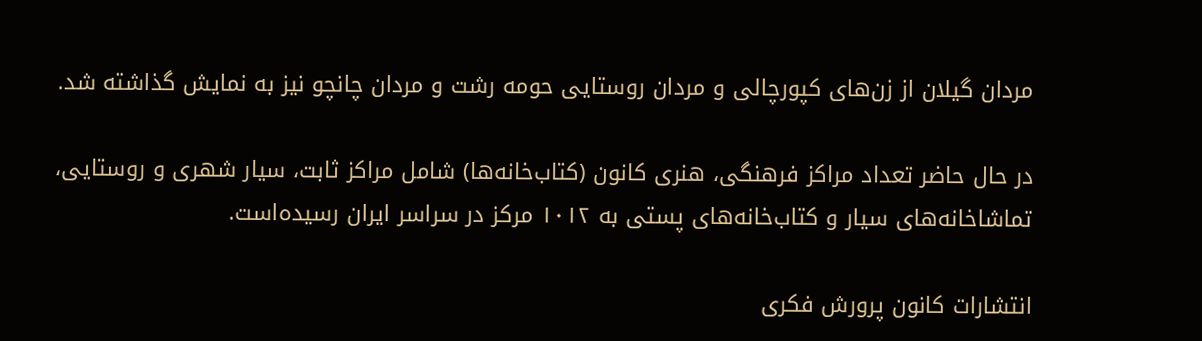مردان گیلان از زن‌های کپورچالی و مردان روستایی حومه رشت و مردان چانچو نیز به نمایش گذاشته شد.

در حال حاضر تعداد مراکز فرهنگی، هنری کانون (کتاب‌خانه‌ها) شامل مراکز ثابت، سیار شهری و روستایی، تماشاخانه‌های سیار و کتاب‌خانه‌های پستی به ۱۰۱۲ مرکز در سراسر ایران رسیده‌است.

انتشارات کانون پرورش فکری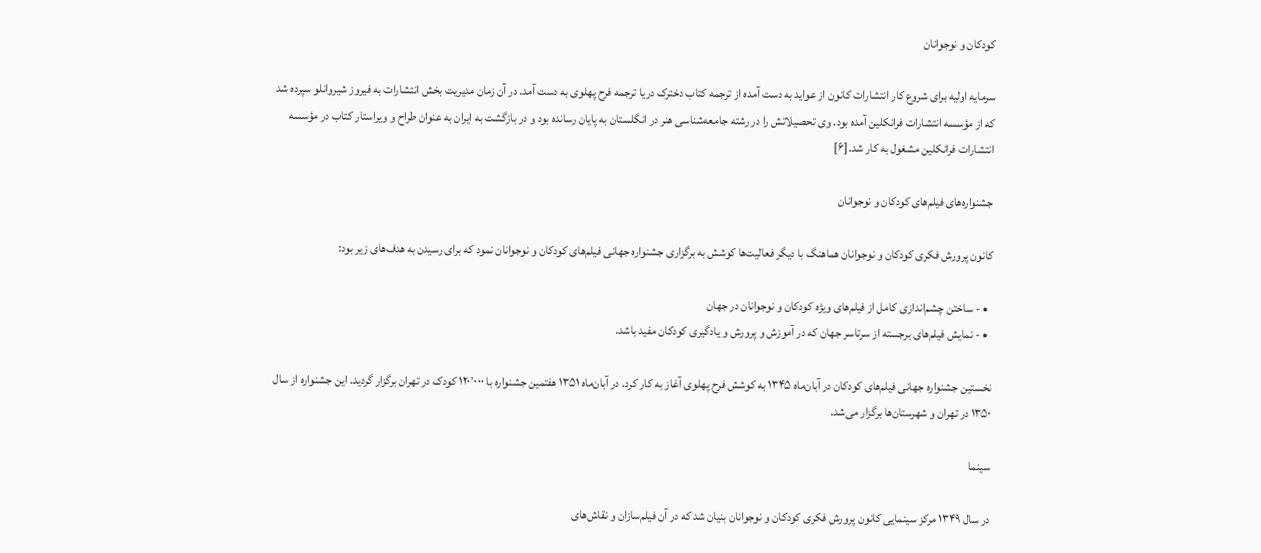کودکان و نوجوانان

سرمایه اولیه برای شروع کار انتشارات کانون از عواید به دست آمده از ترجمه کتاب دخترک دریا ترجمه فرح پهلوی به دست آمد. در آن زمان مدیریت بخش انتشارات به فیروز شیروانلو سپرده شد که از مؤسسه انتشارات فرانکلین آمده بود. وی تحصیلاتش را در رشته جامعه‌شناسی هنر در انگلستان به پایان رسانده بود و در بازگشت به ایران به عنوان طراح و ویراستار کتاب در مؤسسه انتشارات فرانکلین مشغول به کار شد.[۶]

جشنواره‌های فیلم‌های کودکان و نوجوانان

کانون پرورش فکری کودکان و نوجوانان هماهنگ با دیگر فعالیت‌ها کوشش به برگزاری جشنواره جهانی فیلم‌های کودکان و نوجوانان نمود که برای رسیدن به هدف‌های زیر بود:

  • - ساختن چشم‌اندازی کامل از فیلم‌های ویژه کودکان و نوجوانان در جهان
  • - نمایش فیلم‌های برجسته از سرتاسر جهان که در آموزش و پرورش و یادگیری کودکان مفید باشد.

نخستین جشنواره جهانی فیلم‌های کودکان در آبان‌ماه ۱۳۴۵ به کوشش فرح پهلوی آغاز به کار کرد. در آبان‌ماه ۱۳۵۱ هفتمین جشنواره با ۱۲۰٬۰۰۰ کودک در تهران برگزار گردید. این جشنواره از سال ۱۳۵۰ در تهران و شهرستان‌ها برگزار می‌شد.

سینما

در سال ۱۳۴۹ مرکز سینمایی کانون پرورش فکری کودکان و نوجوانان بنیان شد که در آن فیلم‌سازان و نقاش‌های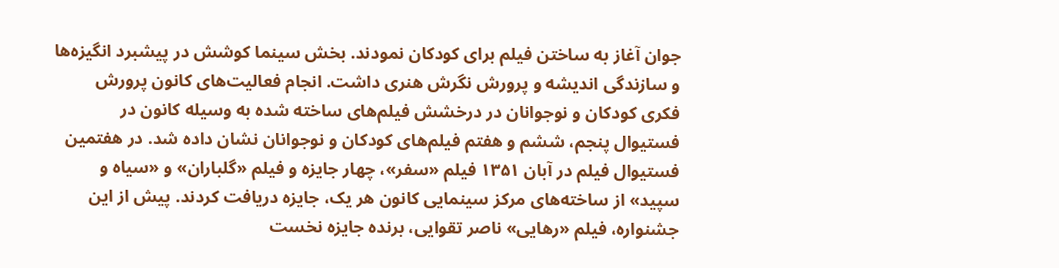جوان آغاز به ساختن فیلم برای کودکان نمودند. بخش سینما کوشش در پیشبرد انگیزه‌ها و سازندگی اندیشه و پرورش نگرش هنری داشت. انجام فعالیت‌های کانون پرورش فکری کودکان و نوجوانان در درخشش فیلم‌های ساخته شده به وسیله کانون در فستیوال پنجم، ششم و هفتم فیلم‌های کودکان و نوجوانان نشان داده شد. در هفتمین فستیوال فیلم در آبان ۱۳۵۱ فیلم «سفر»، چهار جایزه و فیلم «گلباران» و «سیاه و سپید» از ساخته‌های مرکز سینمایی کانون هر یک، جایزه دریافت کردند. پیش از این جشنواره، فیلم «رهایی» ناصر تقوایی، برنده جایزه نخست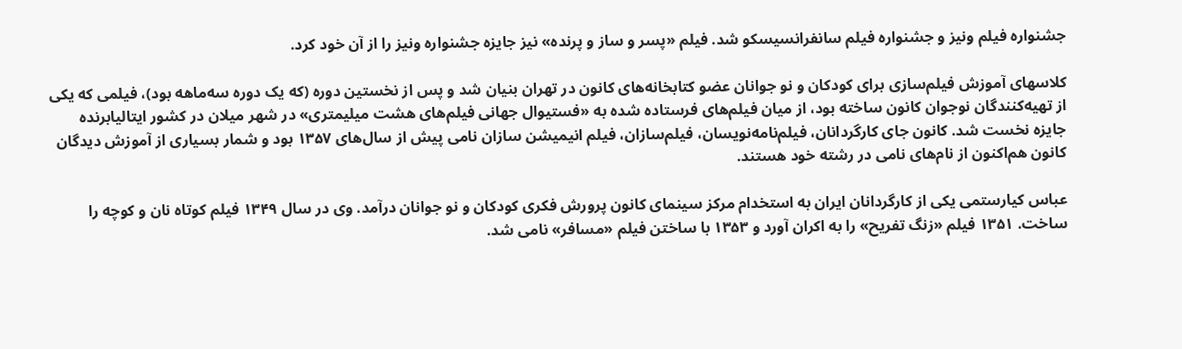جشنواره فیلم ونیز و جشنواره فیلم سانفرانسیسکو شد. فیلم «پسر و ساز و پرنده» نیز جایزه جشنواره ونیز را از آن خود کرد.

کلاسهای آموزش فیلم‌سازی برای کودکان و نو جوانان عضو کتابخانه‌های کانون در تهران بنیان شد و پس از نخستین دوره (که یک دوره سه‌ماهه بود)، فیلمی که یکی از تهیه‌کنندگان نوجوان کانون ساخته بود، از میان فیلم‌های فرستاده شده به «فستیوال جهانی فیلم‌های هشت میلیمتری» در شهر میلان در کشور ایتالیابرنده جایزه نخست شد. کانون جای کارگردانان، فیلم‌نامه‌نویسان، فیلم‌سازان، فیلم انیمیشن سازان نامی پیش از سال‌های ۱۳۵۷ بود و شمار بسیاری از آموزش دیدگان کانون هم‌اکنون از نام‌های نامی در رشته خود هستند.

عباس کیارستمی یکی از کارگردانان ایران به استخدام مرکز سینمای کانون پرورش فکری کودکان و نو جوانان درآمد. وی در سال ۱۳۴۹ فیلم کوتاه نان و کوچه را ساخت. ۱۳۵۱ فیلم «زنگ تفریح» را به اکران آورد و ۱۳۵۳ با ساختن فیلم «مسافر» نامی شد.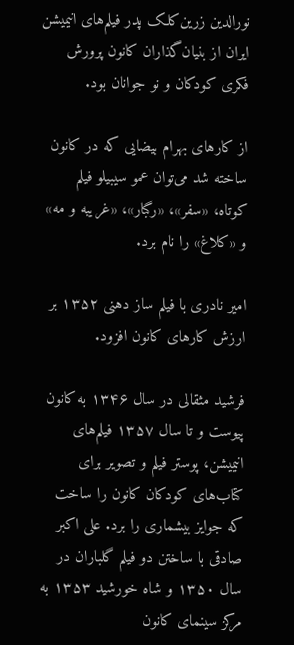نورالدین زرین‌کلک پدر فیلم‌های انیمیشن ایران از بنیان‌گذاران کانون پرورش فکری کودکان و نو جوانان بود.

از کارهای بهرام بیضایی که در کانون ساخته شد می‌توان عمو سیبیلو فیلم کوتاه، «سفر»، «رگبار»، «غریبه و مه» و «کلاغ» را نام برد.

امیر نادری با فیلم ساز دهنی ۱۳۵۲ بر ارزش کارهای کانون افزود.

فرشید مثقالی در سال ۱۳۴۶ به کانون پیوست و تا سال ۱۳۵۷ فیلم‌های انیمیشن، پوستر فیلم و تصویر برای کتاب‌های کودکان کانون را ساخت که جوایز بیشماری را برد. علی اکبر صادقی با ساختن دو فیلم گلباران در سال ۱۳۵۰ و شاه خورشید ۱۳۵۳ به مرکز سینمای کانون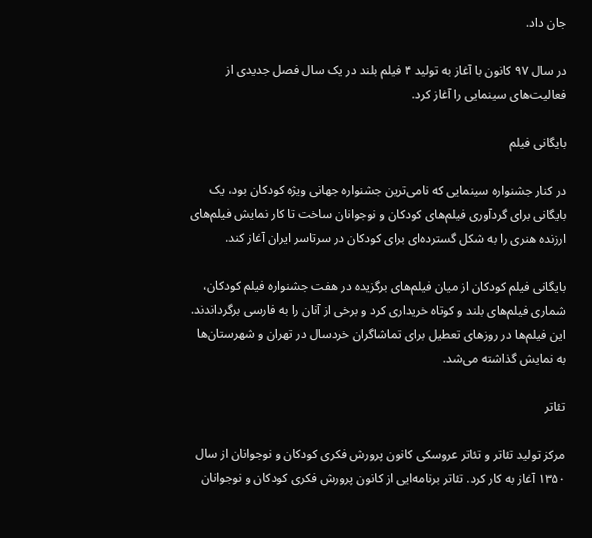جان داد.

در سال ۹۷ کانون با آغاز به تولید ۴ فیلم بلند در یک سال فصل جدیدی از فعالیت‌های سینمایی را آغاز کرد.

بایگانی فیلم

در کنار جشنواره سینمایی که نامی‌ترین جشنواره جهانی ویژه کودکان بود، یک بایگانی برای گردآوری فیلم‌های کودکان و نوجوانان ساخت تا کار نمایش فیلم‌های ارزنده هنری را به شکل گسترده‌ای برای کودکان در سرتاسر ایران آغاز کند.

بایگانی فیلم کودکان از میان فیلم‌های برگزیده در هفت جشنواره فیلم کودکان، شماری فیلم‌های بلند و کوتاه خریداری کرد و برخی از آنان را به فارسی برگرداندند. این فیلم‌ها در روزهای تعطیل برای تماشاگران خردسال در تهران و شهرستان‌ها به نمایش گذاشته می‌شد.

تئاتر

مرکز تولید تئاتر و تئاتر عروسکی کانون پرورش فکری کودکان و نوجوانان از سال ۱۳۵۰ آغاز به کار کرد. تئاتر برنامه‌ایی از کانون پرورش فکری کودکان و نوجوانان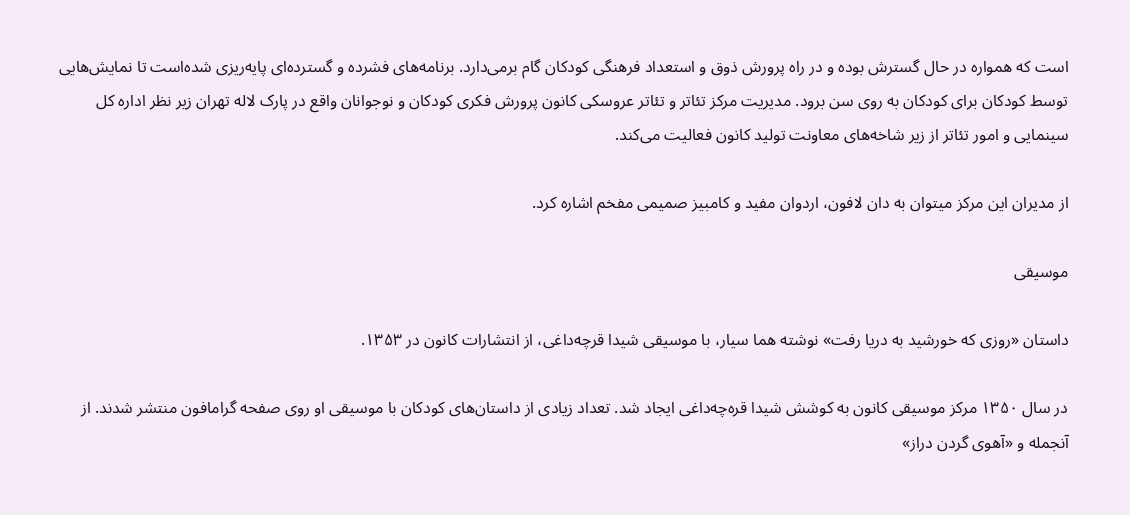است که همواره در حال گسترش بوده و در راه پرورش ذوق و استعداد فرهنگی کودکان گام برمی‌دارد. برنامه‌های فشرده و گسترده‌ای پایه‌ریزی شده‌است تا نمایش‌هایی توسط کودکان برای کودکان به روی سن برود. مدیریت مرکز تئاتر و تئاتر عروسکی کانون پرورش فکری کودکان و نوجوانان واقع در پارک لاله تهران زیر نظر اداره کل سینمایی و امور تئاتر از زیر شاخه‌های معاونت تولید کانون فعالیت می‌کند.

از مدیران این مرکز میتوان به دان لافون، اردوان مفید و کامبیز صمیمی مفخم اشاره کرد.

موسیقی

داستان «روزی که خورشید به دریا رفت» نوشته هما سیار، با موسیقی شیدا قرچه‌داغی، از انتشارات کانون در ۱۳۵۳.

در سال ۱۳۵۰ مرکز موسیقی کانون به کوشش شیدا قره‌چه‌داغی ایجاد شد. تعداد زیادی از داستان‌های کودکان با موسیقی او روی صفحه گرامافون منتشر شدند. از آنجمله و «آهوی گردن دراز»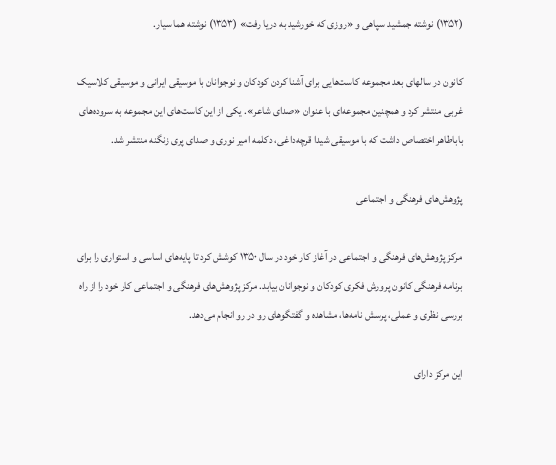(۱۳۵۲) نوشته جمشید سپاهی و «روزی که خورشید به دریا رفت» (۱۳۵۳) نوشته هما سیار.

کانون در سالهای بعد مجموعه کاست‌هایی برای آشنا کردن کودکان و نوجوانان با موسیقی ایرانی و موسیقی کلاسیک غربی منتشر کرد و همچنین مجموعه‌ای با عنوان «صدای شاعر». یکی از این کاست‌های این مجموعه به سروده‌های باباطاهر اختصاص داشت که با موسیقی شیدا قرچه‌داغی، دکلمه امیر نوری و صدای پری زنگنه منتشر شد.

پژوهش‌های فرهنگی و اجتماعی

مرکز پژوهش‌های فرهنگی و اجتماعی در آغاز کار خود در سال ۱۳۵۰ کوشش کرد تا پایه‌های اساسی و استواری را برای برنامه فرهنگی کانون پرورش فکری کودکان و نوجوانان بیابد. مرکز پژوهش‌های فرهنگی و اجتماعی کار خود را از راه بررسی نظری و عملی، پرسش نامه‌ها، مشاهده و گفتگوهای رو در رو انجام می‌دهد.

این مرکز دارای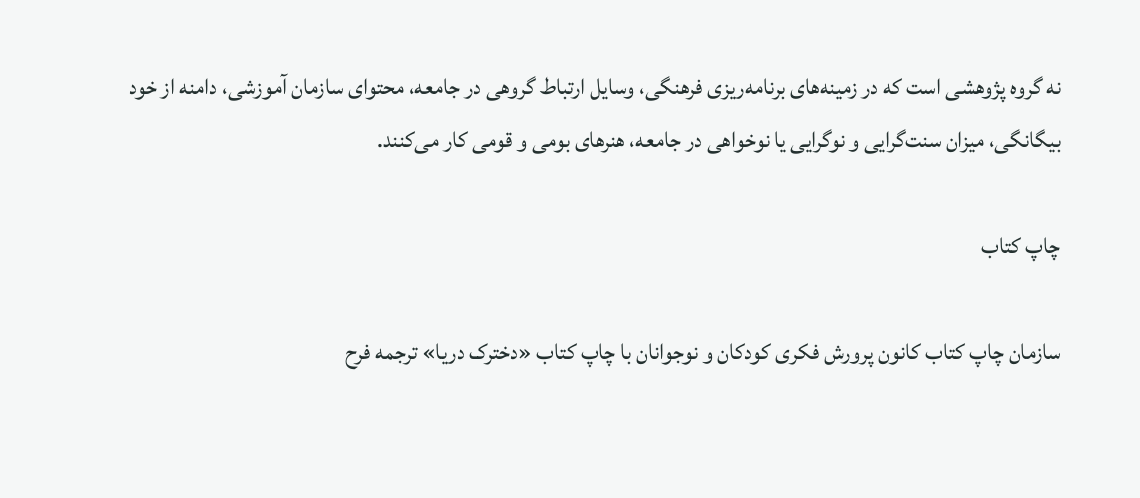نه گروه پژوهشی است که در زمینه‌های برنامه‌ریزی فرهنگی، وسایل ارتباط گروهی در جامعه، محتوای سازمان آموزشی، دامنه از خود بیگانگی، میزان سنت‌گرایی و نوگرایی یا نوخواهی در جامعه، هنرهای بومی و قومی کار می‌کنند.

چاپ کتاب

سازمان چاپ کتاب کانون پرورش فکری کودکان و نوجوانان با چاپ کتاب «دخترک دریا» ترجمه فرح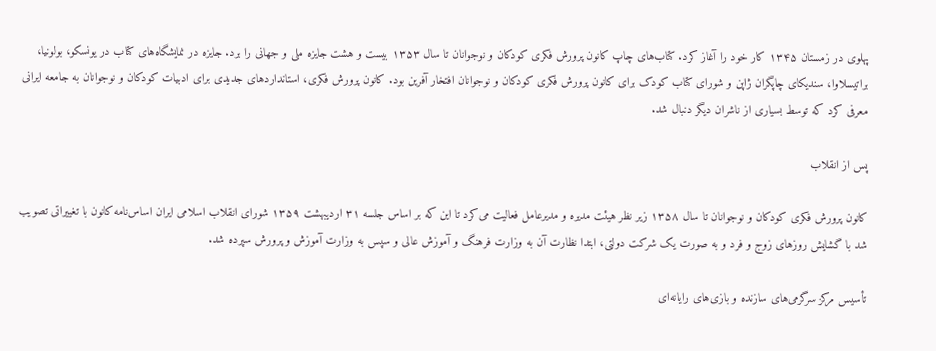پهلوی در زمستان ۱۳۴۵ کار خود را آغاز کرد. کتاب‌های چاپ کانون پرورش فکری کودکان و نوجوانان تا سال ۱۳۵۳ بیست و هشت جایزه ملی و جهانی را برد. جایزه در نمایشگاه‌های کتاب در یونسکو، بولونیا، براتیسلاوا، سندیکای چاپگران ژاپن و شورای کتاب کودک برای کانون پرورش فکری کودکان و نوجوانان افتخار آفرین بود. کانون پرورش فکری، استانداردهای جدیدی برای ادبیات کودکان و نوجوانان به جامعه ایرانی معرفی کرد که توسط بسیاری از ناشران دیگر دنبال شد.

پس از انقلاب

کانون پرورش فکری کودکان و نوجوانان تا سال ۱۳۵۸ زیر نظر هیئت مدیره و مدیرعامل فعالیت می‌کرد تا این که بر اساس جلسه ۳۱ اردیبهشت ۱۳۵۹ شورای انقلاب اسلامی ایران اساس‌نامه کانون با تغییراتی تصویب شد با گشایش روزهای زوج و فرد و به صورت یک شرکت دولتی، ابتدا نظارت آن به وزارت فرهنگ و آموزش عالی و سپس به وزارت آموزش و پرورش سپرده شد.

تأسیس مرکز سرگرمی‌های سازنده و بازی‌های رایانه‌ای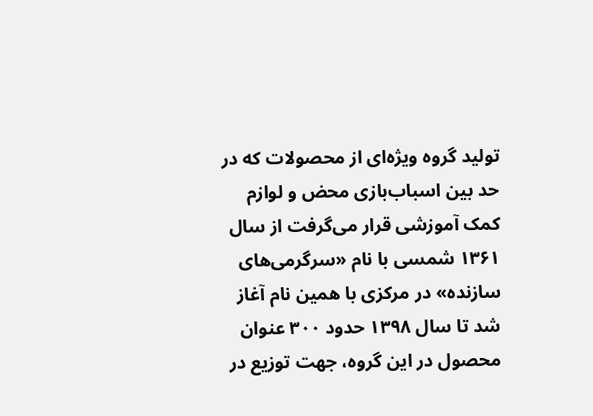تولید گروه ویژه‌ای از محصولات که در حد بین اسباب‌بازی محض و لوازم کمک آموزشی قرار می‌گرفت از سال ۱۳۶۱ شمسی با نام «سرگرمی‌های سازنده» در مرکزی با همین نام آغاز شد تا سال ۱۳۹۸ حدود ۳۰۰ عنوان محصول در این گروه، جهت توزیع در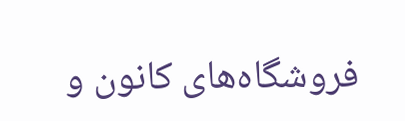فروشگاه‌های کانون و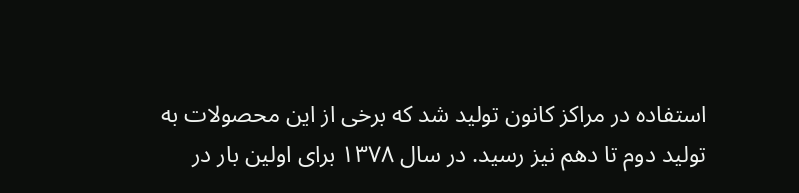استفاده در مراکز کانون تولید شد که برخی از این محصولات به تولید دوم تا دهم نیز رسید. در سال ۱۳۷۸ برای اولین بار در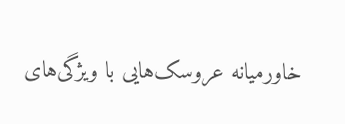خاورمیانه عروسک‌هایی با ویژگی‌های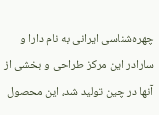چهره‌شناسی ایرانی به نام دارا و سارادر این مرکز طراحی و بخشی از آنها در چین تولید شد، این محصول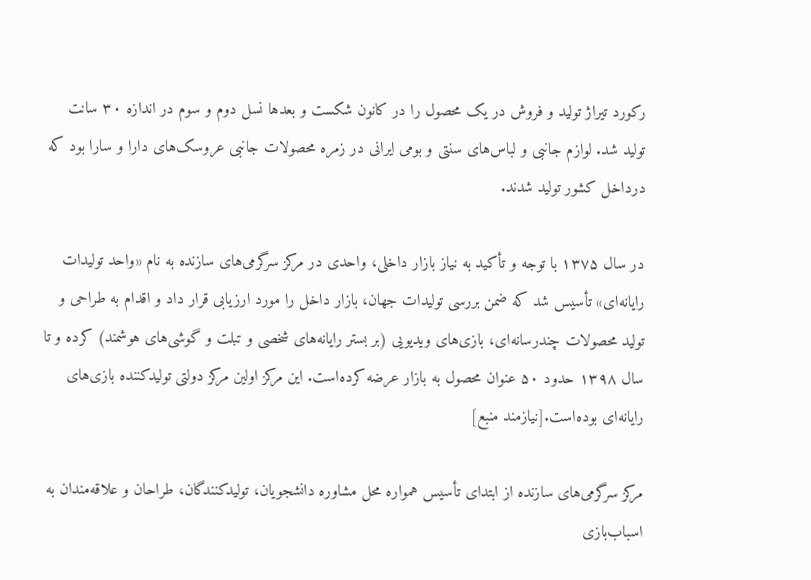رکورد تیراژ تولید و فروش در یک محصول را در کانون شکست و بعدها نسل دوم و سوم در اندازه ۳۰ سانت تولید شد. لوازم جانبی و لباس‌های سنتی و بومی ایرانی در زمره محصولات جانبی عروسک‌های دارا و سارا بود که درداخل کشور تولید شدند.

در سال ۱۳۷۵ با توجه و تأکید به نیاز بازار داخلی، واحدی در مرکز سرگرمی‌های سازنده به نام «واحد تولیدات رایانه‌ای» تأسیس شد که ضمن بررسی تولیدات جهان، بازار داخل را مورد ارزیابی قرار داد و اقدام به طراحی و تولید محصولات چندرسانه‌ای، بازی‌های ویدیویی (بر بستر رایانه‌های شخصی و تبلت و گوشی‌های هوشمند) کرده و تا سال ۱۳۹۸ حدود ۵۰ عنوان محصول به بازار عرضه کرده‌است. این مرکز اولین مرکز دولتی تولیدکننده بازی‌های رایانه‌ای بوده‌است.[نیازمند منبع]

مرکز سرگرمی‌های سازنده از ابتدای تأسیس همواره محل مشاوره دانشجویان، تولیدکنندگان، طراحان و علاقه‌مندان به اسباب‌بازی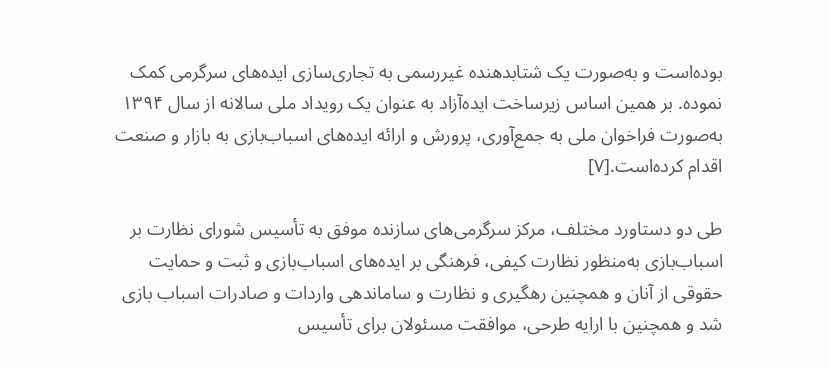بوده‌است و به‌صورت یک شتابدهنده غیررسمی به تجاری‌سازی ایده‌های سرگرمی کمک نموده. بر همین اساس زیرساخت ایده‌آزاد به عنوان یک رویداد ملی سالانه از سال ۱۳۹۴ به‌صورت فراخوان ملی به جمع‌آوری، پرورش و ارائه ایده‌های اسباب‌بازی به بازار و صنعت اقدام کرده‌است.[۷]

طی دو دستاورد مختلف، مرکز سرگرمی‌های سازنده موفق به تأسیس شورای نظارت بر اسباب‌بازی به‌منظور نظارت کیفی، فرهنگی بر ایده‌های اسباب‌بازی و ثبت و حمایت حقوقی از آنان و همچنین رهگیری و نظارت و ساماندهی واردات و صادرات اسباب بازی شد و همچنین با ارایه طرحی، موافقت مسئولان برای تأسیس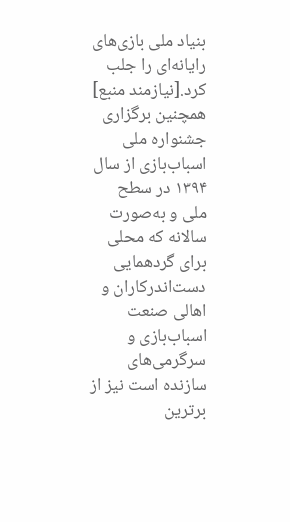بنیاد ملی بازی‌های رایانه‌ای را جلب کرد.[نیازمند منبع] همچنین برگزاری جشنواره ملی اسباب‌بازی از سال ۱۳۹۴ در سطح ملی و به‌صورت سالانه که محلی برای گردهمایی دست‌اندرکاران و اهالی صنعت اسباب‌بازی و سرگرمی‌های سازنده است نیز از برترین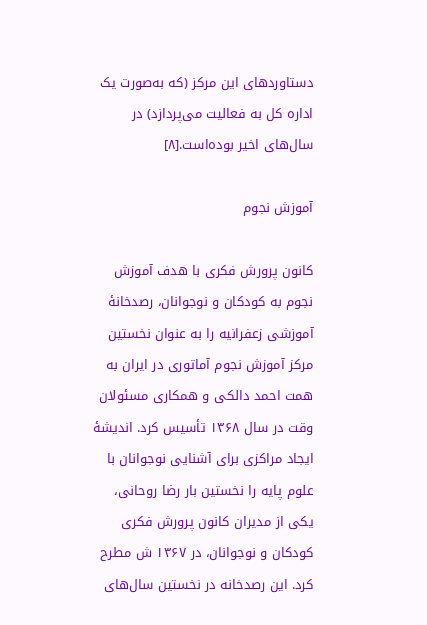دستاوردهای این مرکز (که به‌صورت یک اداره کل به فعالیت می‌پردازد) در سال‌های اخیر بوده‌است.[۸]

آموزش نجوم

کانون پرورش فکری با هدف آموزش نجوم به کودکان و نوجوانان، رصدخانۀ آموزشی زعفرانیه را به عنوان نخستین مرکز آموزش نجوم آماتوری در ایران به همت احمد دالکی و همکاری مسئولان وقت در سال ۱۳۶۸ تأسیس کرد. اندیشۀ ایجاد مراکزی برای آشنایی نوجوانان با علوم پایه را نخستین بار رضا روحانی، یکی از مدیران کانون پرورش فکری کودکان و نوجوانان، در ۱۳۶۷ ش مطرح کرد. این رصدخانه در نخستین سال‌های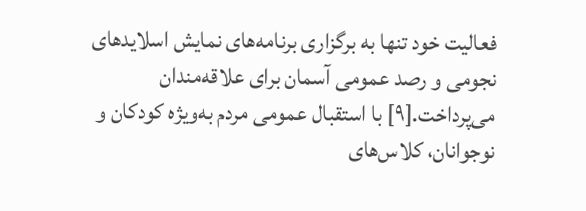فعالیت خود تنها به برگزاری برنامه‌های نمایش اسلایدهای نجومی و رصد عمومی آسمان برای علاقه‌مندان می‌پرداخت.[۹] با استقبال عمومی مردم به‌ویژه کودکان و نوجوانان، کلاس‌های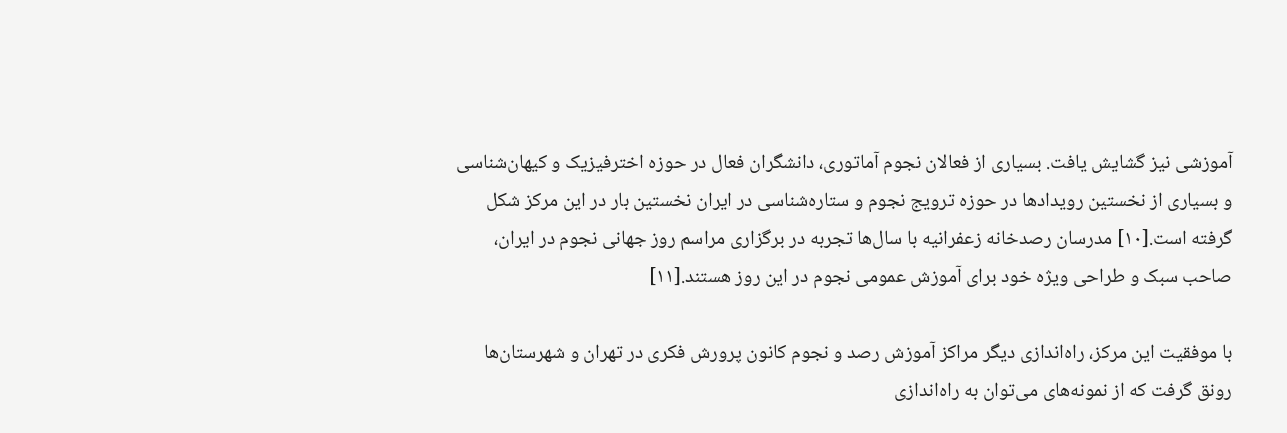آموزشی نیز گشایش یافت. بسیاری از فعالان نجوم آماتوری، دانشگران فعال در حوزه اخترفیزیک و کیهان‌شناسی و بسیاری از نخستین رویدادها در حوزه ترویج نجوم و ستاره‌شناسی در ایران نخستین بار در این مرکز شکل گرفته است.[۱۰] مدرسان رصدخانه زعفرانیه با سال‌ها تجربه در برگزاری مراسم روز جهانی نجوم در ایران، صاحب سبک و طراحی ویژه خود برای آموزش عمومی نجوم در این روز هستند.[۱۱]

با موفقیت این مرکز، راه‌اندازی دیگر مراکز آموزش رصد و نجوم کانون پرورش فکری در تهران و شهرستان‌ها رونق گرفت که از نمونه‌های می‌توان به راه‌اندازی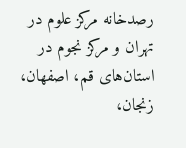رصدخانه مرکز علوم در تهران و مرکز نجوم در استان‌های قم، اصفهان، زنجان،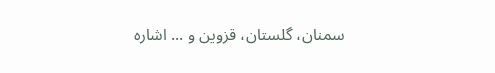سمنان، گلستان، قزوین و ... اشاره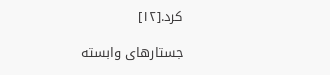کرد.[۱۲]

جستارهای وابسته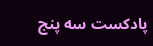پادکست سه پنج